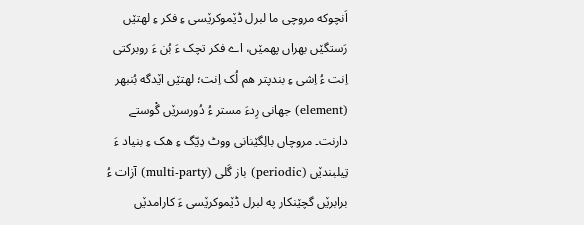اَنچوکه مروچی ما لبرل ڈێموکرێسی ءِ فکر ءِ لهتێں رَستگێں بهراں پهمێں، اے فکر تچک ءَ بُن ءَ روبرکتی اِنت ءُ اِشی ءِ بندپتر هم لُک اِنت؛ لهتێں اێدگه بُنبھر (element) جهانی رِدءَ مستر ءُ دُورسرێں گْوستے دارنت۔ مروچاں بالِگێنانی ووٹ دِیّگ ءِ ھک ءِ بنیاد ءَ تِیلبندێں (periodic) باز گَلی (multi-party) آزات ءُ برابرێں گچێنکار په لبرل ڈێموکرێسی ءَ کارامدێں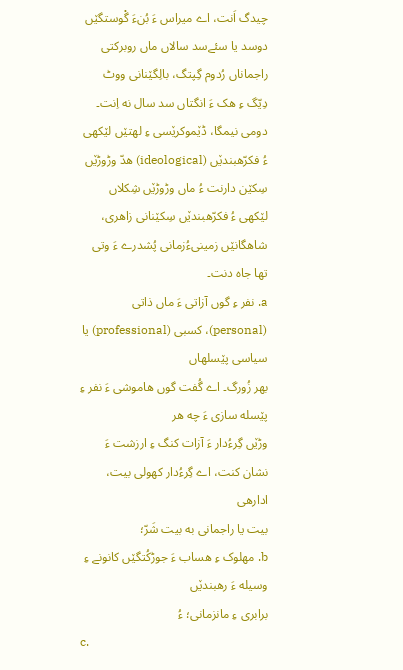چیدگ اَنت، اے میراس ءَ بُنءَ گْوستگێں دوسد یا سئےسد سالاں ماں روبرکتی راجماناں رُدوم گِپتگ، بالِگێنانی ووٹ دِیّگ ءِ ھک ءَ انگتاں سد سال نه اِنت۔ دومی نیمگا، ڈێموکرێسی ءِ لهتێں لێکهی ءُ فکرّهبندێں (ideological) ھدّ وڑوڑێں سِکێن دارنت ءُ ماں وڑوڑێں شِکلاں لێکهی ءُ فکرّهبندێں سِکێنانی زاهری، شاهگانێں زمینیءُزمانی پُشدرے ءَ وتی تها جاه دنت۔
a. نفر ءِ گوں آزاتی ءَ ماں ذاتی (personal)، کسبی (professional) یا سیاسی پێسلهاں
بهر زُورگ۔ اے گُفت گوں ھاموشی ءَ نفر ءِ پێسله سازی ءَ چه هر
وڑێں گِرءُدار ءَ آزات کنگ ءِ ارزشت ءَ نشان کنت، اے گِرءُدار کهولی بیت، ادارهی
بیت یا راجمانی به بیت شَرّ؛
b. مهلوک ءِ هساب ءَ جوڑکُتگێں کانونے ءِ وسیله ءَ رهبندێں
برابری ءِ مانزمانی؛ ءُ
c.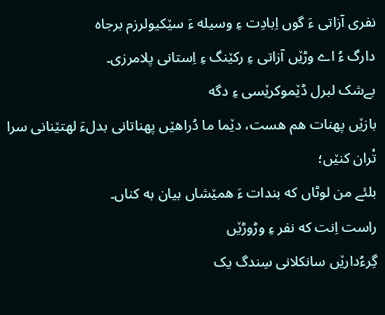نفری آزاتی ءَ گوں اِبادِت ءِ وسیله ءَ سێکیولرزم برجاه
دارگ ءُ اے وڑێں آزاتی ءِ رکێنگ ءِ اِستانی پلامرزی۔
بےشک لبرل ڈێموکرێسی ءِ دگه
بازێں پهنات هم هست، دێما ما دُراهێں پهناتانی بدلءَ لهتێنانی سرا تْران کنێں؛
بلئے من لوٹاں که بندات ءَ همێشاں بیان به کناں۔
راست اِنت که نفر ءِ وڑوڑێں
گِرءُدارێں سانکلانی سِندگ یک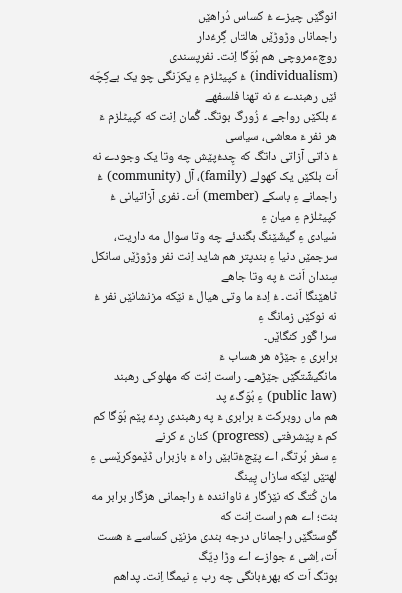انوگێں چیزے ءُ کساس دُراهێں
راجماناں وڑوڑێں ھالتاں گِرءُدار
روچءمروچی هم بُوَگا اِنت۔ نفرپسندی (individualism) ءُ کپیٹلزم ءِ یکرَنگی چو یک بےکِچّه ئێں رهبندے ءَ نه تهنا فلسفهے
ءَ بلکێں رواجے ءَ زُورگ بوتگ۔ گُمان اِنت که کپیٹلزم ءَ هر نفر ءَ معاشی، سیاسی
ءُ ذاتی آزاتی داتگ که چِدءُپێش چه وتا یک وجودے نه اَت بلکێں یک کهولے (family)، آل (community) ءُ راجمانے ءِ باسکے (member) اَت۔ نفری آزاتیانی ءُ کپیٹلزم ءِ میان ءِ
سْیادی ءِ گیشّێنگ بگندئے چه وتا سوال مه داریت،
سرجمێں دنیا ءِ بندپتر هم شاید اِنت نفر وڑوڑێں سانکل سِندان اَنت ءُ په وتا جاهے
ٹاهێنگا اَنت۔ ءُ اِدءَ ما وتی هیال ءَ نێکه مزنشانێں نفر ءُ نه نوکێں زمانگ ءِ
سرا گْور کنگاێں۔
برابری ءِ جێڑه ھر هساب ءَ
مانگیشِّتگێں جێڑهے۔ راست اِنت که مهلوکی رهبند (public law) ءِ بُوَگءَ پد
هم ماں روبرکت ءَ برابری ءَ په رهبندی رِدءَ پێم بُوَگا کم کم ءَ پێشرفتی (progress) کنان ءَ کرنے
ءِ سفر بُرتگ، اے پێچءُتابێں راه ءَ بازبراں ڈێموکرێسی ءِ لهتێں لێکه سازاں پِینگ
مان کُتگ که نێزگار ءُ ناواننده ءُ راجمانی هزگار برابر مه بنت؛ اے هم راست اِنت که
گْوستگێں راجماناں درجه بندی مزنێں کساسے ءَ هست اَت، اِشی ءَ جوازے اے وڑا دِیّگ
بوتگ اَت که بهرءُبانگی چه رب ءِ نیمگا اِنت۔ پداهم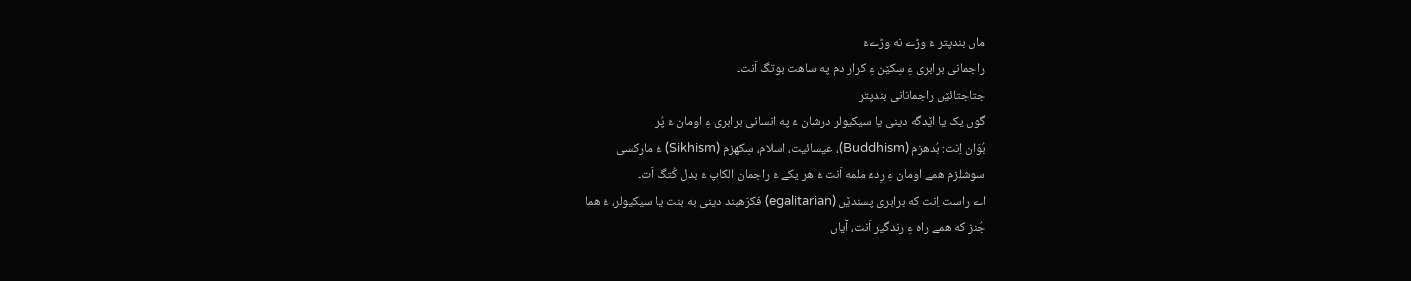ماں بندپتر ءَ وڑے نه وڑےءَ
راجمانی برابری ءِ سِکێن ءِ کرار دم په ساهت بوتگ اَنت۔
جتاجتائێں راجمانانی بندپتر
گوں یک یا اێدگه دینی یا سیکیولر درشان ءَ په انسانی برابری ءِ اومان ءَ پُر
بُوَان اِنت: بُدھزم (Buddhism)، عیسائیت، اسلام، سِکھزم (Sikhism) ءُ مارکسی
سوشلزم همے اومان ءِ رِدءَ ملمه اَنت ءُ هر یکے ءَ راجمان الکاپ ءَ بدل کُتگ اَت۔
اے راست اِنت که برابری پسندێں (egalitarian) فکرّهبند دینی به بنت یا سیکیولر، ءُ هما
جُنز که همے راه ءِ رندگیر اَنت، آیاں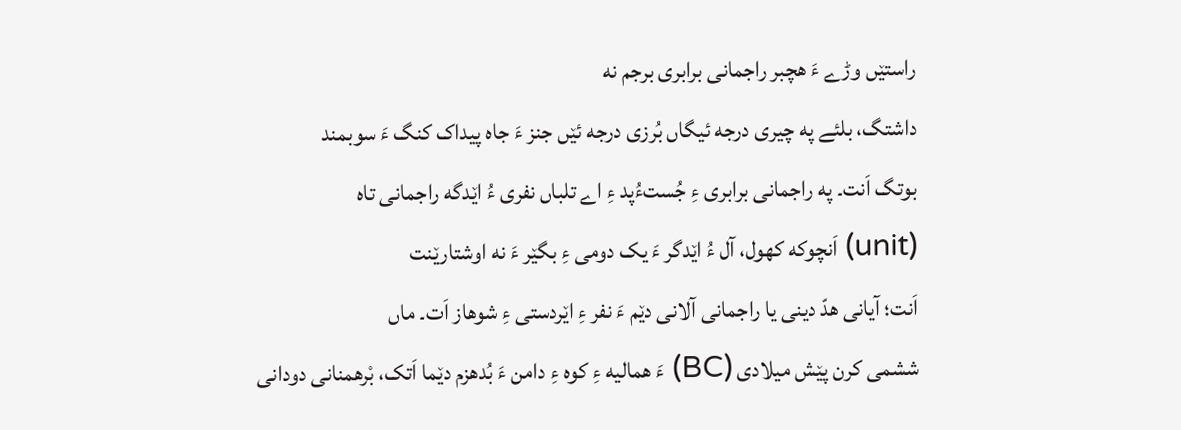راستێں وڑے ءَ هچبر راجمانی برابری برجم نه
داشتگ، بلئے په چیری درجه ئیگاں بُرزی درجه ئێں جنز ءَ جاه پیداک کنگ ءَ سوبمند
بوتگ اَنت۔ په راجمانی برابری ءِ جُستءُپد ءِ اے تلباں نفری ءُ اێدگه راجمانی تاه
(unit) اَنچوکه کهول، آل ءُ اێدگر ءَ یک دومی ءِ بگێر ءَ نه اوشتارێنت
اَنت؛ آیانی ھدّ دینی یا راجمانی آلانی دێم ءَ نفر ءِ اێردستی ءِ شوهاز اَت۔ ماں
ششمی کرن پێش میلادی (BC) ءَ همالیه ءِ کوه ءِ دامن ءَ بُدھزم دێما اَتک، بْرهمنانی دودانی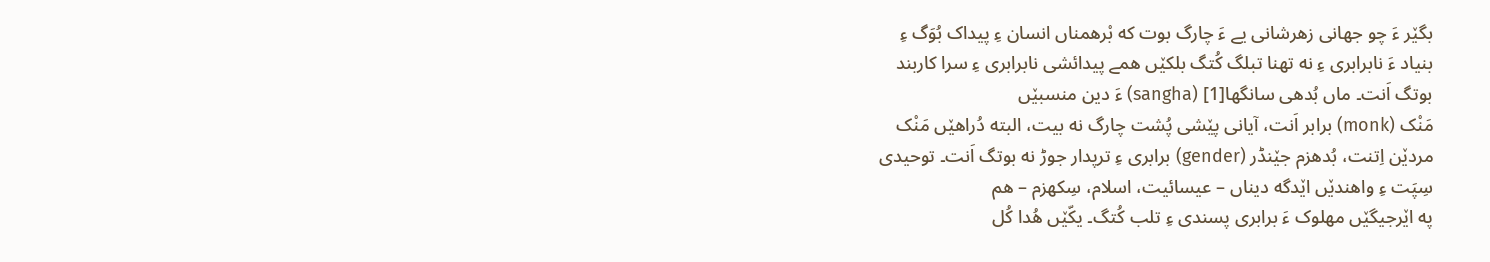بگێر ءَ چو جهانی زھرشانی یے ءَ چارگ بوت که بْرهمناں انسان ءِ پیداک بُوَگ ءِ
بنیاد ءَ نابرابری ءِ نه تهنا تبلگ کُتگ بلکێں همے پیدائشی نابرابری ءِ سرا کاربند
بوتگ اَنت۔ ماں بُدھی سانگھا[1] (sangha) ءَ دین منسبێں
مَنْک (monk) برابر اَنت، آیانی پێشی پُشت چارگ نه بیت، البته دُراهێں مَنْک
مردێن اِتنت، بُدھزم جێنڈر (gender) برابری ءِ ترپدار جوڑ نه بوتگ اَنت۔ توحیدی
سِپَت ءِ واهندێں اێدگه دیناں – عیسائیت، اسلام، سِکھزم – هم
په اێرجیگێں مهلوک ءَ برابری پسندی ءِ تلب کُتگ۔ یکّێں ھُدا کُل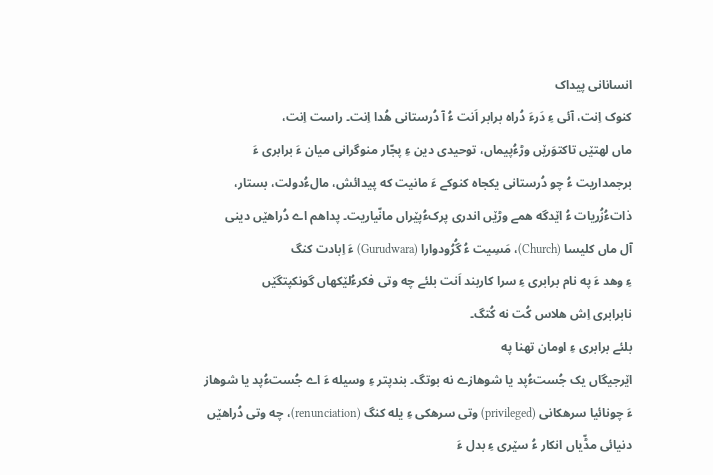انسانانی پیداک
کنوک اِنت، آئی ءِ دَرءَ دُراه برابر اَنت ءُ آ دُرستانی ھُدا اِنت۔ راست اِنت،
ماں لهتێں تاکتوَرێں وڑءُپیماں، توحیدی دین ءِ پجّار منوگرانی میان ءَ برابری ءَ
برجمداریت ءُ چو دُرستانی یکجاه کنوکے ءَ مانیت که پیدائش، مالءُدولت، بستار،
ذاتءُزُریات ءُ اێدگه همے وڑێں اندری پرکءُپێراں مانّیاریت۔ پداهم اے دُراهێں دینی
آل ماں کلیسا (Church)، مَسِیت ءُ گُرُودوارا (Gurudwara) ءَ اِبادت کنگ
ءِ وهد ءَ په نام برابری ءِ سرا کاربند اَنت بلئے چه وتی فکرءُلێکهاں گونکپتگێں
نابرابری اِش هلاس کُت نه کُتگ۔
بلئے برابری ءِ اومان تهنا په
اێرجیگاں یک جُستءُپد یا شوهازے نه بوتگ۔ بندپتر ءِ وسیله ءَ اے جُستءُپد یا شوهاز
ءَ چونائیا سرھکانی (privileged) وتی سرھکی ءِ یله کنگ (renunciation)، چه وتی دُراهێں
دنیائی مڈّیاں انکار ءُ سێری ءِ بدل ءَ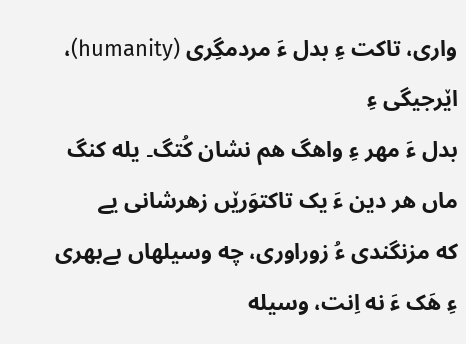واری، تاکت ءِ بدل ءَ مردمگِری (humanity)، اێرجیگی ءِ
بدل ءَ مهر ءِ واهگ هم نشان کُتگ۔ یله کنگ ماں هر دین ءَ یک تاکتوَرێں زھرشانی یے
که مزنگندی ءُ زوراوری، چه وسیلهاں بےبهری ءِ ھَک ءَ نه اِنت، وسیله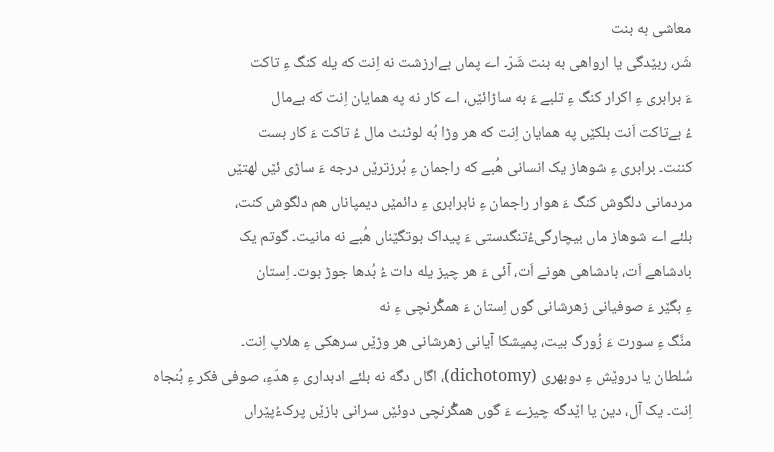معاشی به بنت
شَر، ربێدگی یا ارواهی به بنت شَرّ۔ اے پماں بےارزشت نه اِنت که یله کنگ ءِ تاکت
ءَ برابری ءِ اکرار کنگ ءِ تلبے ءَ به ساڑائێں، اے کار نه په همایان اِنت که بےمال
ءُ بےتاکت اَنت بلکێں په همایان اِنت که هر وڑا بُه لوٹنٹ مال ءُ تاکت ءَ کار بست
کننت۔ برابری ءِ شوهاز یک انسانی ھُبے که راجمان ءِ بُرزترێں درجه ءَ ساڑی ئێں لهتێں
مردمانی دلگوش کنگ ءَ هوار راجمان ءِ نابرابری ءِ دائمێں دیمپاناں هم دلگوش کنت،
بلئے اے شوهاز ماں بیچارگیءُتنگدستی ءَ پیداک بوتگێناں ھُبے نه مانیت۔ گوتم یک
بادشاهے اَت، بادشاهی هونے اَت، آئی ءَ هر چیز یله دات ءُ بُدھا جوڑ بوت۔ اِستان
ءِ بگێر ءَ صوفیانی زھرشانی گوں اِستان ءَ همگْرنچی ءِ نه
منَّگ ءِ سورت ءَ زُورگ بیت، پمیشکا آیانی زھرشانی هر وڑێں سرھکی ءِ ھلاپ اِنت۔
سُلطان یا دروێش ءِ دوبهری (dichotomy)، اگاں دگه نه بلئے ادبداری ءِ ھدّءِ، صوفی فکر ءِ بُنجاه
اِنت۔ یک آل، دین یا اێدگه چیزے ءَ گوں همگْرنچی دوئێں سرانی بازێں پرکءُپێراں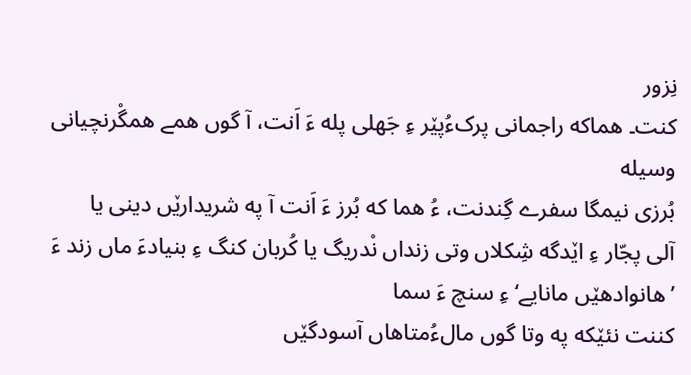نِزور
کنت۔ هماکه راجمانی پرکءُپێر ءِ جَهلی پله ءَ اَنت، آ گوں همے همگْرنچیانی وسیله
بُرزی نیمگا سفرے گِندنت، ءُ هما که بُرز ءَ اَنت آ په شریدارێں دینی یا
آلی پجّار ءِ اێدگه شِکلاں وتی زنداں نْدریگ یا کُربان کنگ ءِ بنیادءَ ماں زند ءَ ’ھانوادهێں مانایے‘ ءِ سنچ ءَ سما
کننت نئێکه په وتا گوں مالءُمتاهاں آسودگێں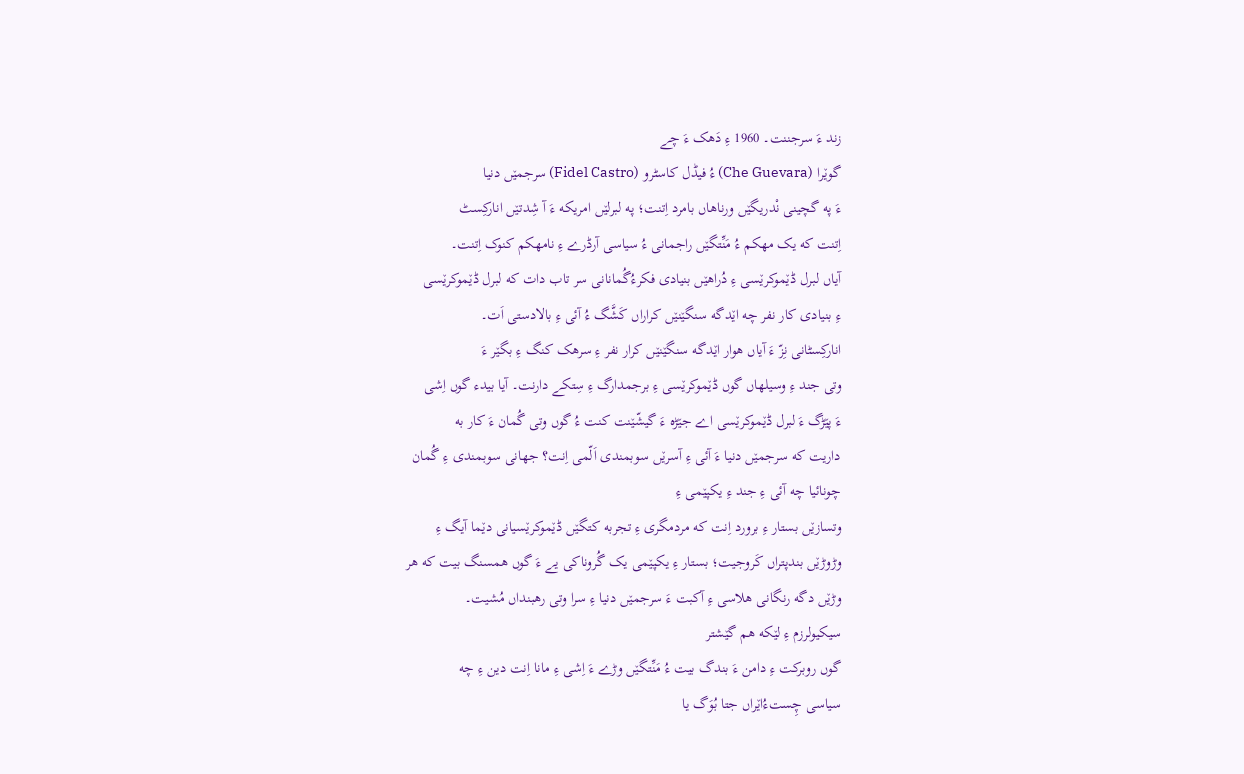زند ءَ سرجننت۔ 1960 ءِ دَهک ءَ چے
گوێرا (Che Guevara) ءُ فیڈل کاسٹرو (Fidel Castro) سرجمێں دنیا
ءَ په گچینی نْدریگێں ورناهاں بامرد اِتنت؛ په لبرلێں امریکه ءَ آ شِدتێں انارکِسٹ
اِتنت که یک مھکم ءُ مَنِّتگێں راجمانی ءُ سیاسی آرڈرے ءِ نامھکم کنوک اِتنت۔
آیاں لبرل ڈێموکرێسی ءِ دُراهێں بنیادی فکرءُگُمانانی سر تاب دات که لبرل ڈێموکرێسی
ءِ بنیادی کار نفر چه اێدگه سنگێنێں کراراں کَشَّگ ءُ آئی ءِ بالادستی اَت۔
انارکِسٹانی نِزّ ءَ آیاں هوار اێدگه سنگێنێں کرار نفر ءِ سرھک کنگ ءِ بگێر ءَ
وتی جند ءِ وسیلهاں گوں ڈێموکرێسی ءِ برجمدارگ ءِ سِتکے دارنت۔ آیا بیدء گوں اِشی
ءَ پێڑگ ءَ لبرل ڈێموکرێسی اے جێڑه ءَ گیشّێنت کنت ءُ گوں وتی گُمان ءَ کار به
داریت که سرجمێں دنیا ءَ آئی ءِ آسرێں سوبمندی اَلّمی اِنت؟ جهانی سوبمندی ءِ گُمان
چونائیا چه آئی ءِ جند ءِ یکپێمی ءِ
وتسازێں بستار ءِ برورد اِنت که مردمگری ءِ تجربه کتگێں ڈێموکرێسیانی دێما آیگ ءِ
وڑوڑێں بندپتراں کَروجیت؛ بستار ءِ یکپێمی یک گُروناکی یے ءَ گوں همسنگ بیت که هر
وڑێں دگه رنگانی هلاسی ءِ آکبت ءَ سرجمێں دنیا ءِ سرا وتی رهبنداں مُشیت۔
سیکیولرزم ءِ لێکه هم گێشتر
گوں روبرکت ءِ دامن ءَ بندگ بیت ءُ مَنِّتگێں وڑے ءَ اِشی ءِ مانا اِنت دین ءِ چه
سیاسی چِستءُاێراں جتا بُوَگ یا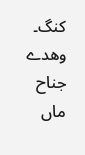کنگ۔ وهدے جناح ماں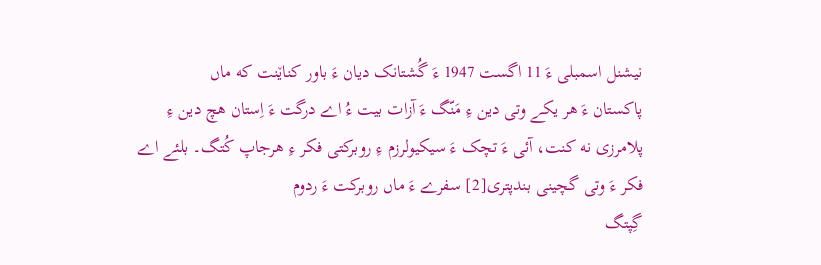نیشنل اسمبلی ءَ 11 اگست 1947 ءَ گُشتانک دیان ءَ باور کناێنت که ماں
پاکستان ءَ هر یکے وتی دین ءِ مَنّگ ءَ آزات بیت ءُ اے درگت ءَ اِستان هچ دین ءِ
پلامرزی نه کنت، آئی ءَ تچک ءَ سیکیولرزم ءِ روبرکتی فکر ءِ ھرجاپ کُتگ۔ بلئے اے
فکر ءَ وتی گچینی بندپتری[2] سفرے ءَ ماں روبرکت ءَ ردوم
گِپتگ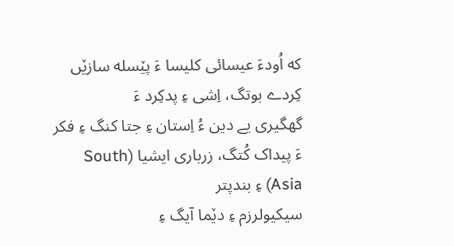که اُودءَ عیسائی کلیسا ءَ پێسله سازێں کِردے بوتگ، اِشی ءِ پدکِرد ءَ
گھگیری یے دین ءُ اِستان ءِ جتا کنگ ءِ فکر ءَ پیداک کُتگ، زرباری ایشیا (South Asia) ءِ بندپتر
سیکیولرزم ءِ دێما آیگ ءِ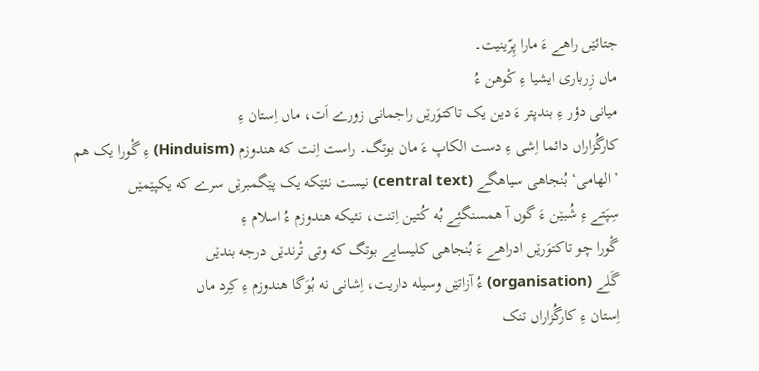جتائێں راهے ءَ مارا پِرّینیت۔
ماں زِرباری ایشیا ءِ کْوهن ءُ
میانی دؤر ءِ بندپتر ءَ دین یک تاکتوَرێں راجمانی زورے اَت، ماں اِستان ءِ
کارگُزاراں دائما اِشی ءِ دست الکاپ ءَ مان بوتگ۔ راست اِنت که هندوزم (Hinduism) ءِ گْورا یک هم
’الهامی‘ بُنجاهی سیاهگے (central text) نیست نئێکه یک پێگمبرێں سرے که یکپێمێں
سِپَتے ءِ شُبێن ءَ گوں آ همسنگئِے بُه کُتین اِتنت، نئیکه هندوزم ءُ اسلام ءِ
گْورا چو تاکتوَرێں ادراهے ءَ بُنجاهی کلیسایے بوتگ که وتی تْرندێں درجه بندێں
گَلے (organisation) ءُ آزاتێں وسیله داریت، اِشانی نه بُوَگا هندوزم ءِ کِرد ماں
اِستان ءِ کارگُزاراں تنک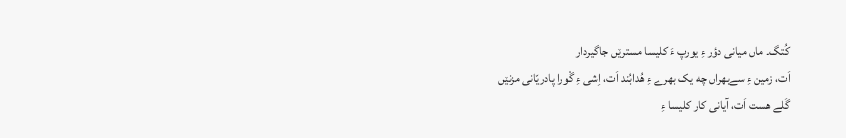کُتگ۔ ماں میانی دؤر ءِ یورپ ءَ کلیسا مسترێں جاگیردار
اَت، زمین ءِ سےبهراں چه یک بهرے ءِ هُدابُند اَت، اِشی ءِ گْورا پادریّانی مزنێں
گَلے هست اَت، آیانی کار کلیسا ءِ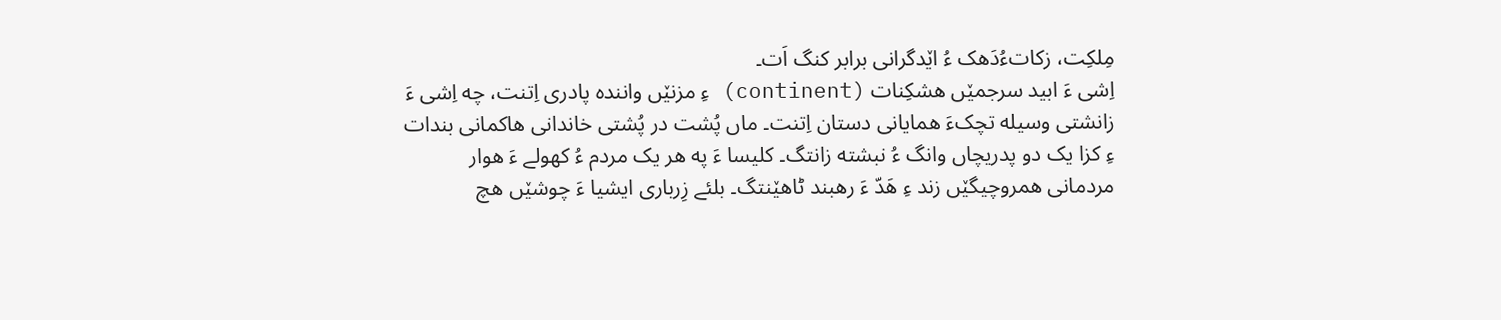مِلکِت، زکاتءُدَهک ءُ اێدگرانی برابر کنگ اَت۔
اِشی ءَ ابید سرجمێں هشکِنات (continent) ءِ مزنێں واننده پادری اِتنت، چه اِشی ءَ
زانشتی وسیله تچکءَ همایانی دستان اِتنت۔ ماں پُشت در پُشتی خاندانی ھاکمانی بندات
ءِ کزا یک دو پدریچاں وانگ ءُ نبشته زانتگ۔ کلیسا ءَ په هر یک مردم ءُ کهولے ءَ هوار
مردمانی همروچیگێں زند ءِ ھَدّ ءَ رهبند ٹاهێنتگ۔ بلئے زِرباری ایشیا ءَ چوشێں هچ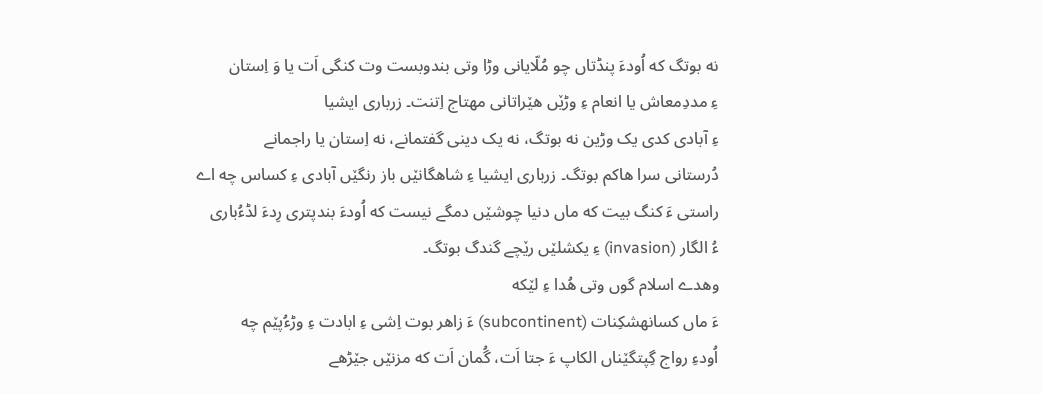نه بوتگ که اُودءَ پنڈتاں چو مُلّایانی وڑا وتی بندوبست وت کنگی اَت یا وَ اِستان
ءِ مددِمعاش یا انعام ءِ وڑێں ھێراتانی مھتاج اِتنت۔ زرباری ایشیا
ءِ آبادی کدی یک وڑین نه بوتگ، نه یک دینی گفتمانے، نه اِستان یا راجمانے
دُرستانی سرا ھاکم بوتگ۔ زرباری ایشیا ءِ شاهگانێں باز رنگێں آبادی ءِ کساس چه اے
راستی ءَ کنگ بیت که ماں دنیا چوشێں دمگے نیست که اُودءَ بندپتری رِدءَ لڈءُباری
ءُ الگار (invasion) ءِ یکشلێں رێچے گندگ بوتگ۔
وهدے اسلام گوں وتی ھُدا ءِ لێکه
ءَ ماں کسانهشکِنات (subcontinent) ءَ زاهر بوت اِشی ءِ ابادت ءِ وڑءُپێم چه
اُودءِ رواج گِپتگێناں الکاپ ءَ جتا اَت، گُمان اَت که مزنێں جێڑهے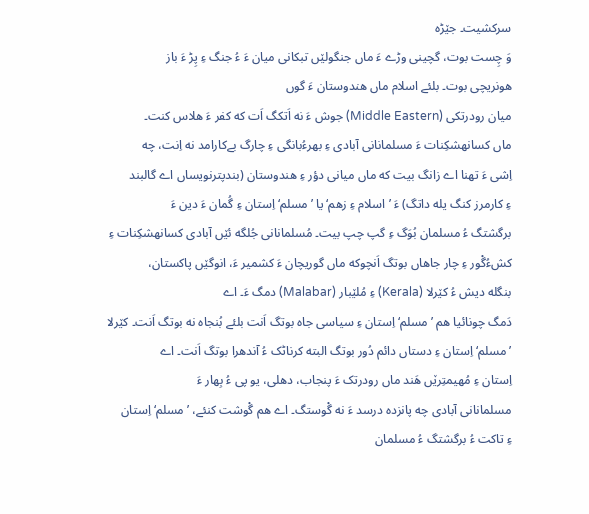سرکشیت۔ جێڑه
وَ چِست بوت، گچینی وڑے ءَ ماں جنگولێں تبکانی میان ءَ ءُ جنگ ءِ پِڑ ءَ باز
ھونریچی بوت۔ بلئے اسلام ماں هندوستان ءَ گوں
میان رودرتکی (Middle Eastern) جوش ءَ نه اَتکگ اَت که کفر ءَ هلاس کنت۔
ماں کسانهشکِنات ءَ مسلمانانی آبادی ءِ بهرءُبانگی ءِ چارگ بےکارامد نه اِنت، چه
اِشی ءَ تهنا اے زانگ بیت که ماں میانی دؤر ءِ هندوستان (بندپترنویساں اے گالبند
ءِ کارمرز کنگ یله داتگ) ءَ ’اسلام ءِ زھم‘ یا ’مسلم‘ اِستان ءِ گُمان ءَ دین ءَ
برگشتگ ءُ مسلمان بُوَگ ءِ گپ چپ بیت۔ مُسلمانانی جُلگه ئێں آبادی کسانهشکِنات ءِ
کشءُگْور ءِ چار جاهاں بوتگ اَنچوکه ماں گوریچان ءَ کشمیر ءَ، انوگێں پاکستان،
بنگله دیش ءُ کێرلا (Kerala) ءِ مُلێبار (Malabar) دمگ ءَ۔ اے
دَمگ چونائیا هم ’مسلم‘ اِستان ءِ سیاسی جاه بوتگ اَنت بلئے بُنجاه نه بوتگ اَنت۔ کێرلا
’مسلم‘ اِستان ءِ دستاں دائم دُور بوتگ البته کرناٹک ءُ آندھرا بوتگ اَنت۔ اے
اِستان ءِ مُهیمتِرێں هَند ماں رودرتک ءَ پنجاب، دهلی، یو پی ءُ بِهار ءَ
مسلمانانی آبادی چه پانزده درسد ءَ نه گْوستگ۔ اے هم گْوشت کنئے، ’مسلم‘ اِستان
ءِ تاکت ءُ برگشتگ ءُ مسلمان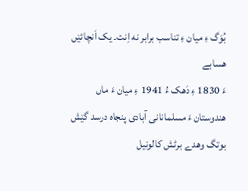بُوَگ ءِ میان ءِ تناسب برابر نه اِنت۔ یک اَنچائێں هسابے
ءَ 1830 ءِ دَهک ءُ 1941 ءِ میان ءَ ماں
هندوستان ءَ مسلمانانی آبادی پنجاه درسد گێش بوتگ وهدے برٹش کالونیل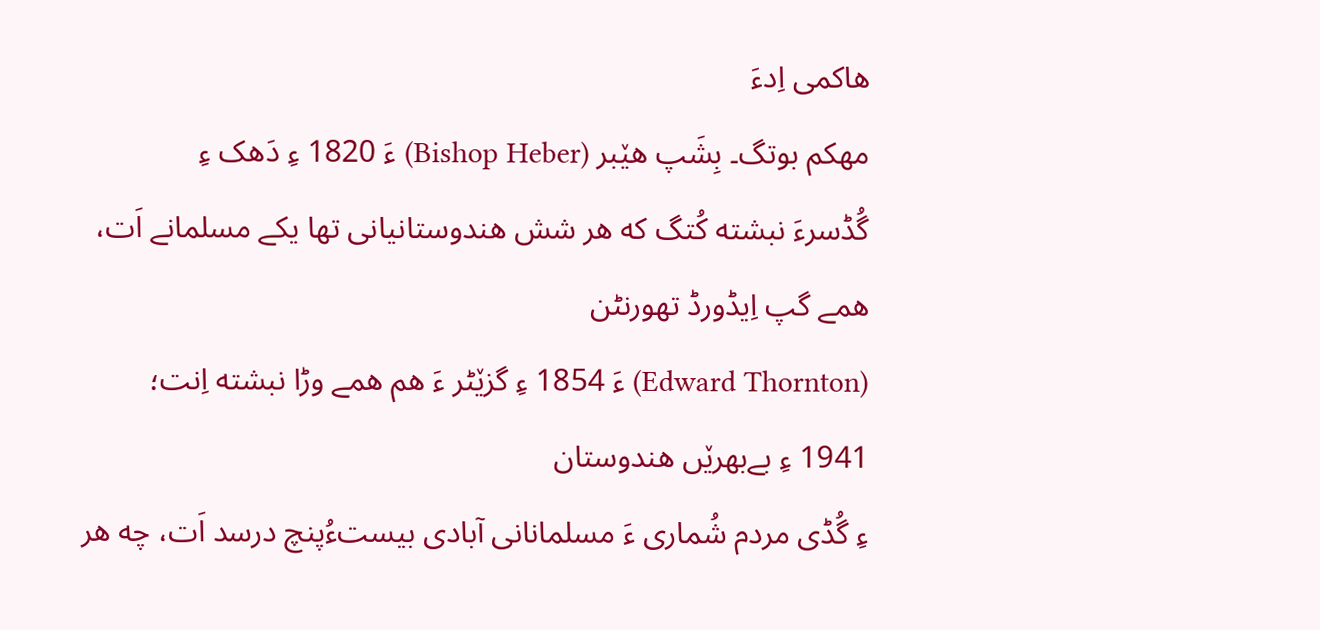ھاکمی اِدءَ
مھکم بوتگ۔ بِشَپ هێبر (Bishop Heber) ءَ 1820 ءِ دَهک ءِ
گُڈسرءَ نبشته کُتگ که هر شش هندوستانیانی تها یکے مسلمانے اَت، همے گپ اِیڈورڈ تھورنٹن
(Edward Thornton) ءَ 1854 ءِ گزێٹر ءَ هم همے وڑا نبشته اِنت؛ 1941 ءِ بےبهرێں هندوستان
ءِ گُڈی مردم شُماری ءَ مسلمانانی آبادی بیستءُپنچ درسد اَت، چه هر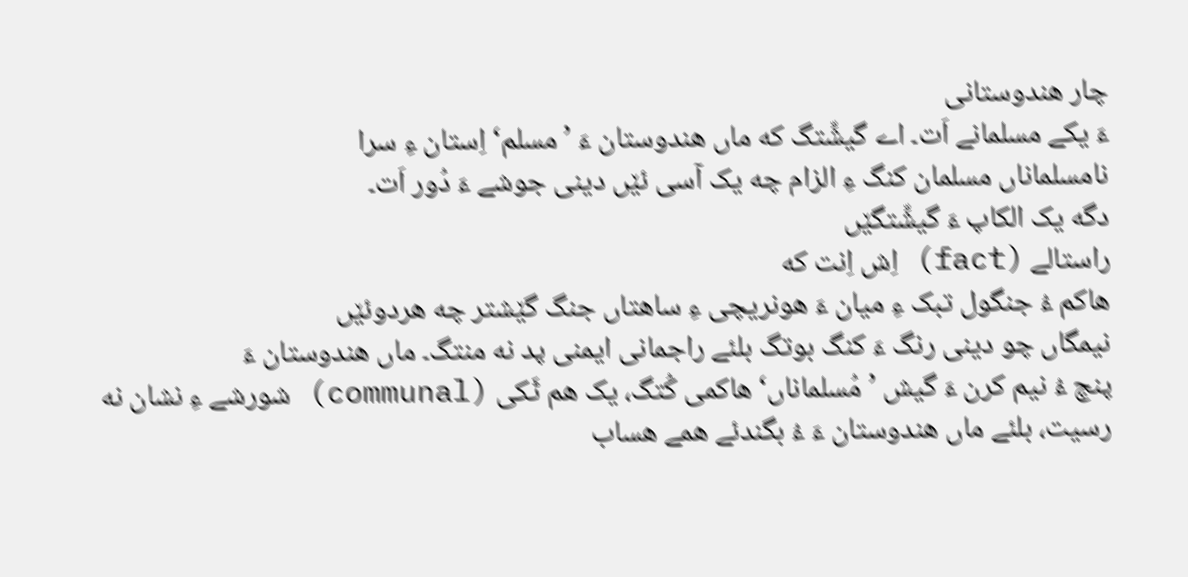چار هندوستانی
ءَ یکے مسلمانے اَت۔ اے گیشِّتگ که ماں هندوستان ءَ ’مسلم‘ اِستان ءِ سرا
نامسلماناں مسلمان کنگ ءِ الزام چه یک آسی ئێں دینی جوشے ءَ دُور اَت۔
دگه یک الکاپ ءَ گیشِّتگێں
راستالے (fact) اِش اِنت که
ھاکم ءُ جنگول تبک ءِ میان ءَ هونریچی ءِ ساهتاں جنگ گێشتر چه هردوئێں
نیمگاں چو دینی رنگ ءَ کنگ بوتگ بلئے راجمانی ایمنی پد نه منتگ۔ ماں هندوستان ءَ
پنچ ءُ نیم کرن ءَ گیش ’مُسلماناں‘ ھاکمی کُتگ، یک هم ٹَکی (communal) شورشے ءِ نشان نه رسیت، بلئے ماں هندوستان ءَ ءُ بگندئے همے هساب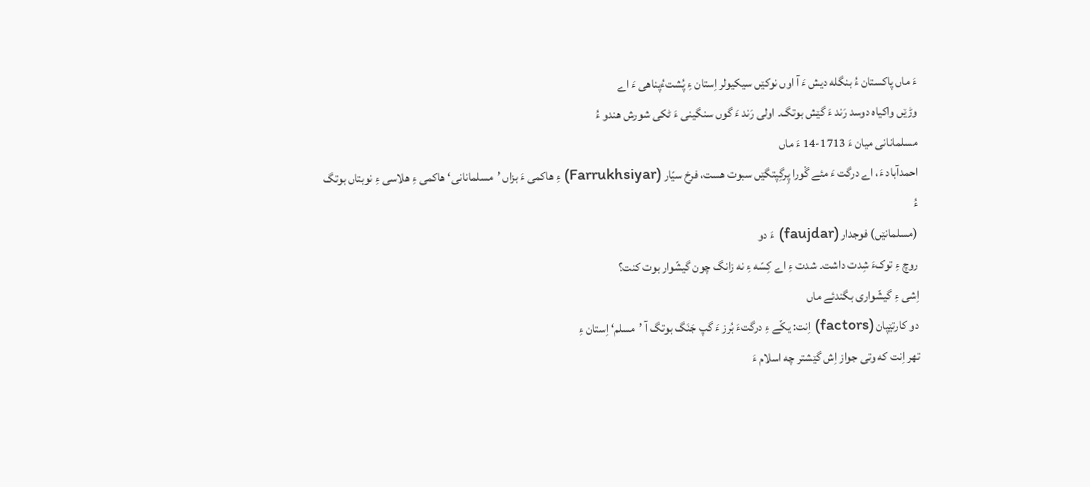ءَ ماں پاکستان ءُ بنگله دیش ءَ آ اوں نوکێں سیکیولر اِستان ءِ پُشتءُپناهی ءَ اے
وڑێں واکیاه دوسد رَند ءَ گێش بوتگ۔ اولی رَند ءَ گوں سنگینی ءَ ٹکی شورش هندو ءُ
مسلمانانی میان ءَ 1713-14 ءَ ماں
احمدآباد ءَ، اے درگت ءَ مئے گْورا پِرگِپتگێں سبوت هست، فرخ سیّار (Farrukhsiyar) ءِ ھاکمی ءَ بزاں ’مسلمانانی‘ ھاکمی ءِ هلاسی ءِ نوبتاں بوتگ ءُ
(مسلمانێں) فوجدار (faujdar) ءَ دو
روچ ءِ توکءَ شِدت داشت۔ شدت ءِ اے کِسّه ءِ نه زانگ چون گیشّوار بوت کنت؟
اِشی ءِ گیشّواری بگندئے ماں
دو کارتێپان (factors) اِنت: یکّے ءِ درگتءَ بُرز ءَ گپ جَنَگ بوتگ آ ’مسلم‘ اِستان ءِ
تهر اِنت که وتی جواز اِش گێشتر چه اسلام ءَ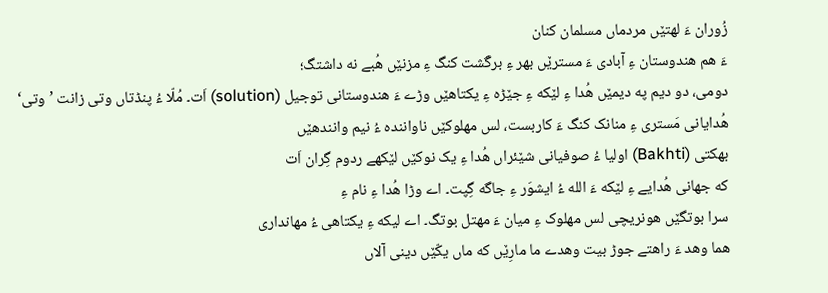زُوران ءَ لهتێں مردماں مسلمان کنان
ءَ هم هندوستان ءِ آبادی ءَ مسترێں بهر ءِ برگَشت کنگ ءِ مزنێں ھُبے نه داشتگ؛
دومی، دو دیم په دیمێں ھُدا ءِ لێکه ءِ جێڑه ءِ یکتاهێں وڑے ءَ هندوستانی توجیل (solution) اَت۔ مُلّا ءُ پنڈتاں وتی زانت ’وتی‘
ھُدایانی مَستری ءِ منانک کنگ ءَ کاربست، لس مهلوکێں ناواننده ءُ نیم وانندهێں
بھکتی (Bakhti) اولیا ءُ صوفیانی شێئراں ھُدا ءِ یک نوکێں لێکهے ردوم گِران اَت
که جهانی ھُدایے ءِ لێکه ءَ الله ءُ ایشوَر ءِ جاگه گِپت۔ اے وڑا ھُدا ءِ نام ءِ
سرا بوتگێں هونریچی لس مهلوک ءِ میان ءَ مھتل بوتگ۔ اے لیکه ءِ یکتاهی ءُ مهانداری
هما وهد ءَ راھتے جوڑ بیت وهدے ما مارِێں که ماں یکّێں دینی آلاں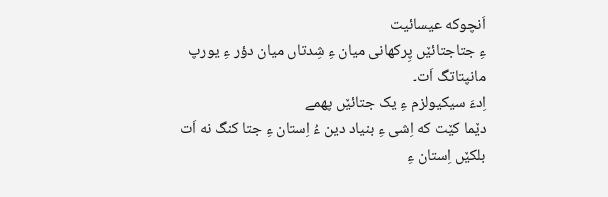اَنچوکه عیسائیت
ءِ جتاجتائێں پِرکهانی میان ءِ شِدتاں میان دؤر ءِ یورپ مانپتاتگ اَت۔
اِدءَ سیکیولزم ءِ یک جتائێں پهمے
دێما کێت که اِشی ءِ بنیاد دین ءُ اِستان ءِ جتا کنگ نه اَت بلکێں اِستان ءِ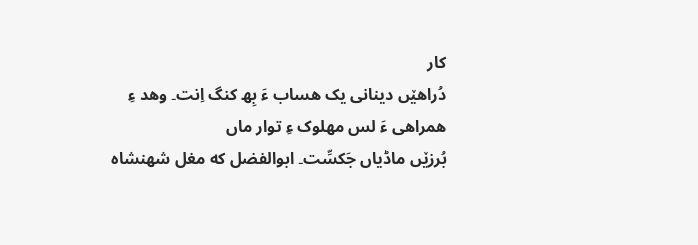کار
دُراهێں دینانی یک هساب ءَ بِھ کنگ اِنت۔ وهد ءِ همراهی ءَ لس مهلوک ءِ توار ماں
بُرزێں ماڈیاں جَکسِّت۔ ابوالفضل که مغل شهنشاه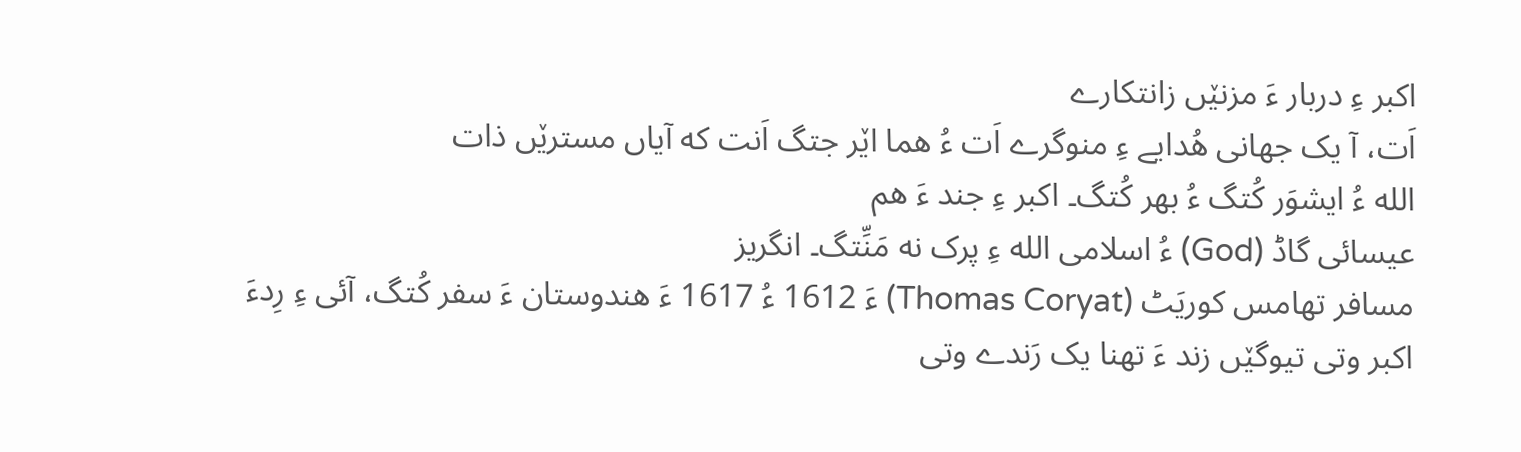اکبر ءِ دربار ءَ مزنێں زانتکارے
اَت، آ یک جهانی ھُدایے ءِ منوگرے اَت ءُ هما اێر جتگ اَنت که آیاں مسترێں ذات
الله ءُ ایشوَر کُتگ ءُ بهر کُتگ۔ اکبر ءِ جند ءَ هم
عیسائی گاڈ (God) ءُ اسلامی الله ءِ پرک نه مَنِّتگ۔ انگریز
مسافر تھامس کوریَٹ (Thomas Coryat) ءَ 1612 ءُ 1617 ءَ هندوستان ءَ سفر کُتگ، آئی ءِ رِدءَ
اکبر وتی تیوگێں زند ءَ تهنا یک رَندے وتی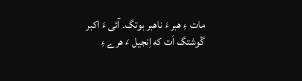مات ءِ ھبر ءَ ناھبر بوتگ۔ آئی ءَ اکبر
گْوشتگ اَت که اِنجیل ءَ هرے ءِ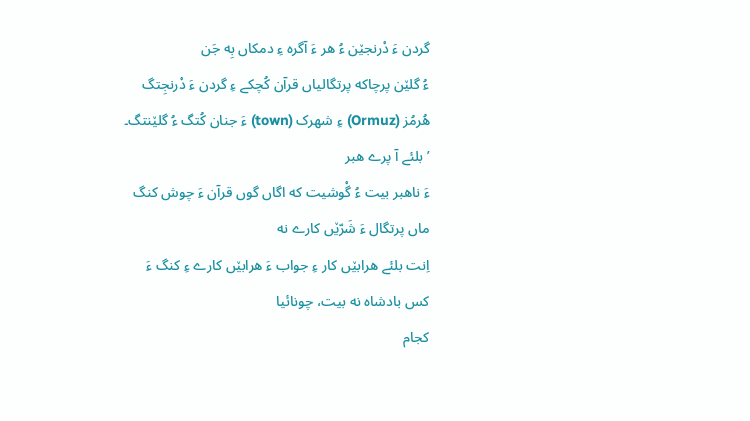گردن ءَ دْرنجێن ءُ هر ءَ آگره ءِ دمکاں بِه جَن
ءُ گلێن پرچاکه پرتگالیاں قرآن کُچکے ءِ گردن ءَ دْرنجِتگ ھُرمُز (Ormuz) ءِ شهرک (town) ءَ جنان کُتگ ءُ گلێنتگ۔ ’بلئے آ پرے ھبر
ءَ ناھبر بیت ءُ گْوشیت که اگاں گوں قرآن ءَ چوش کنگ ماں پرتگال ءَ شَرّێں کارے نه
اِنت بلئے ھرابێں کار ءِ جواب ءَ ھرابێں کارے ءِ کنگ ءَ کس بادشاه نه بیت، چونائیا
کجام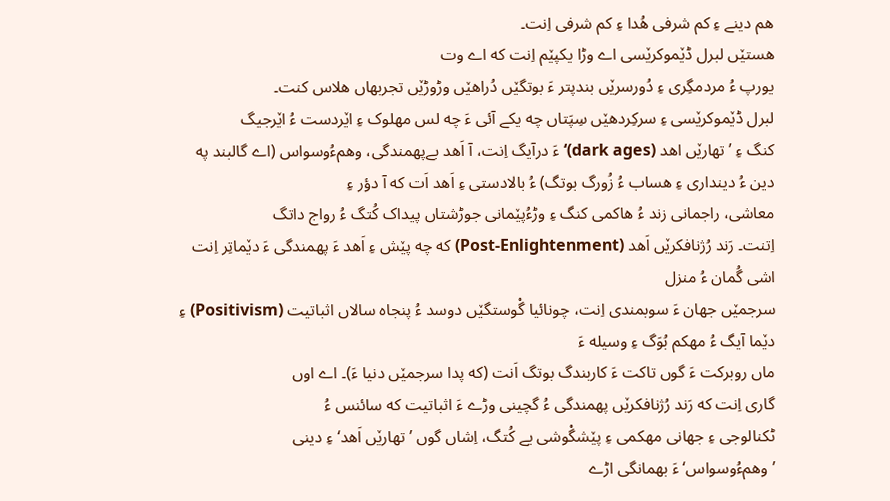هم دینے ءِ کم شرفی ھُدا ءِ کم شرفی اِنت۔
هستێں لبرل ڈێموکرێسی اے وڑا یکپێم اِنت که اے وت
یورپ ءُ مردمگِری ءِ دُورسرێں بندپتر ءَ بوتگێں دُراهێں وڑوڑێں تجربهاں هلاس کنت۔
لبرل ڈێموکرێسی ءِ سرکِردهێں سِپَتاں چه یکے آئی ءَ چه لس مهلوک ءِ اێردست ءُ اێرجیگ
کنگ ءِ ’تهارێں اهد (dark ages)‘ ءَ درآیگ اِنت، آ اَهد بےپهمندگی، وھمءُوسواس (اے گالبند په
دین ءُ دینداری ءِ هساب ءُ زُورگ بوتگ) ءُ بالادستی ءِ اَهد اَت که آ دؤر ءِ
معاشی، راجمانی زند ءُ ھاکمی کنگ ءِ وڑءُپێمانی جوڑشتاں پیداک کُتگ ءُ رواج داتگ
اِتنت۔ رَند رُژنافکرێں اَهد (Post-Enlightenment) که چه پێش ءِ اَهد ءَ پهمندگی ءَ دێماتِر اِنت اشی گُمان ءُ منزل
سرجمێں جهان ءَ سوبمندی اِنت، چونائیا گْوستگێں دوسد ءُ پنجاه سالاں اثباتیت (Positivism) ءِ دێما آیگ ءُ مھکم بُوَگ ءِ وسیله ءَ
ماں روبرکت ءَ گوں تاکت ءَ کاربندگ بوتگ اَنت (که پدا سرجمێں دنیا ءَ)۔ اے اوں
گاری اِنت که رَند رُژنافکرێں پهمندگی ءُ گچینی وڑے ءَ اثباتیت که سائنس ءُ
ٹکنالوجی ءِ جهانی مھکمی ءِ پێشگْوشی یے کُتگ، اِشاں گوں ’تهارێں اَهد‘ ءِ دینی
’وھمءُوسواس‘ ءَ بهمانگی اڑے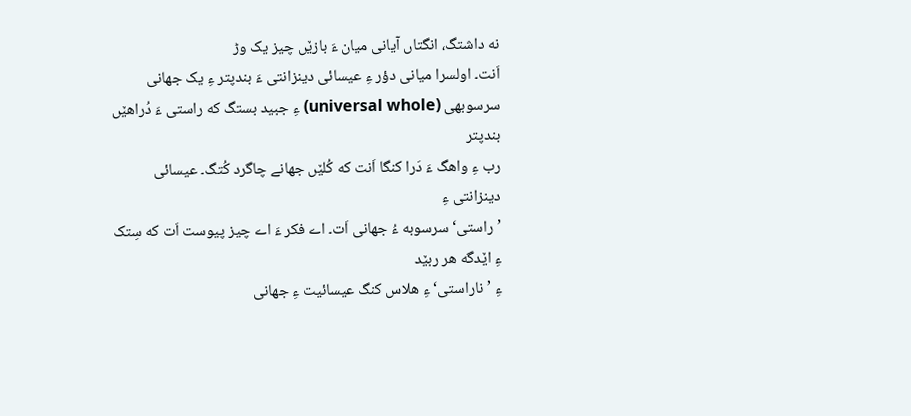نه داشتگ، انگتاں آیانی میان ءَ بازێں چیز یک وڑ
اَنت۔ اولسرا میانی دؤر ءِ عیسائی دینزانتی ءَ بندپتر ءِ یک جهانی سرسوبهی (universal whole) ءِ جبید بستگ که راستی ءَ دُراهێں بندپتر
رب ءِ واهگ ءَ دَرا کنگا اَنت که کُلێں جهانے چاگرد کُتگ۔ عیسائی دینزانتی ءِ
’راستی‘ سرسوبه ءُ جهانی اَت۔ اے فکر ءَ اے چیز پیوست اَت که سِتک ءِ اێدگه هر ربێد
ءِ ’ناراستی‘ ءِ هلاس کنگ عیسائیت ءِ جهانی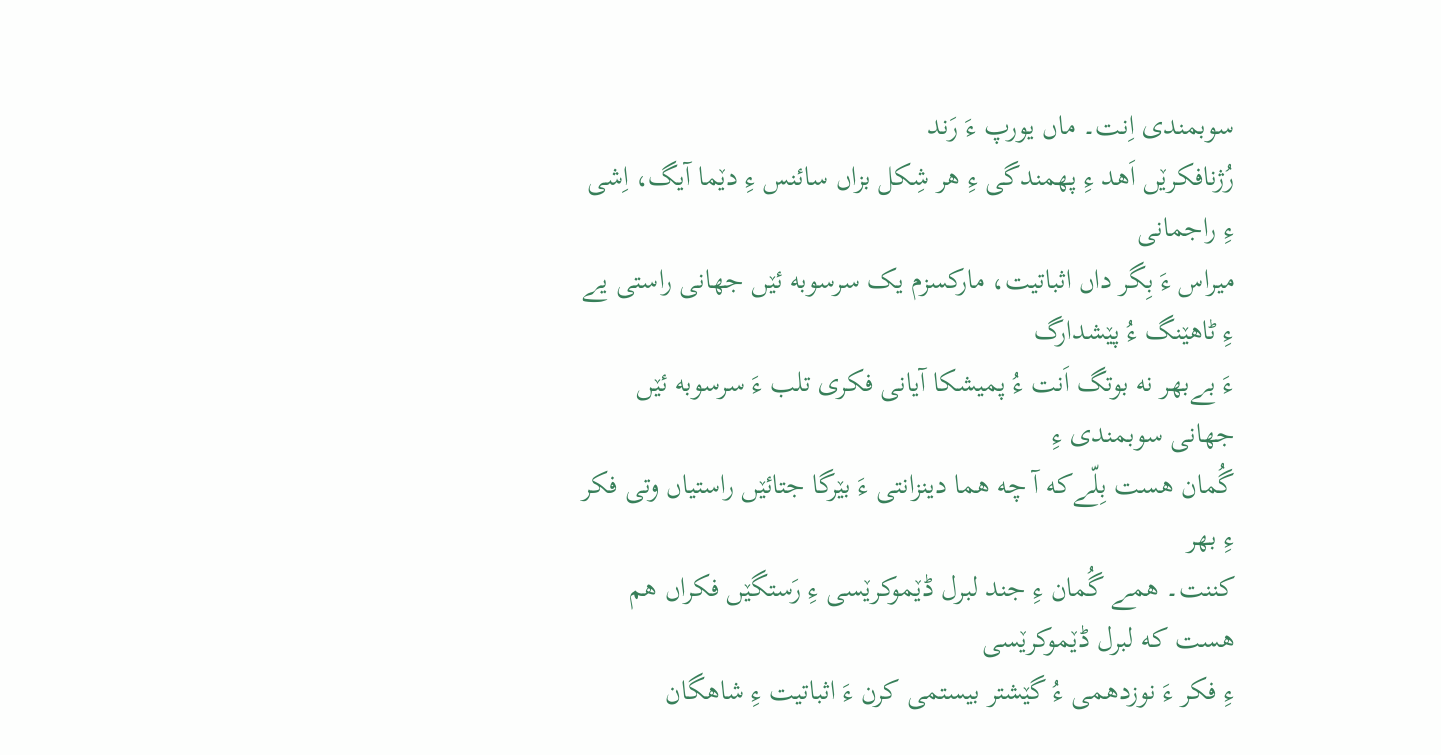سوبمندی اِنت۔ ماں یورپ ءَ رَند
رُژنافکرێں اَهد ءِ پهمندگی ءِ هر شِکل بزاں سائنس ءِ دێما آیگ، اِشی ءِ راجمانی
میراس ءَ بِگر داں اثباتیت، مارکسزم یک سرسوبه ئێں جهانی راستی یے ءِ ٹاهێنگ ءُ پێشدارگ
ءَ بےبھر نه بوتگ اَنت ءُ پمیشکا آیانی فکری تلب ءَ سرسوبه ئێں جهانی سوبمندی ءِ
گُمان هست بِلّےکه آ چه هما دینزانتی ءَ بێرگا جتائێں راستیاں وتی فکر ءِ بهر
کننت۔ همے گُمان ءِ جند لبرل ڈێموکرێسی ءِ رَستگێں فکراں هم هست که لبرل ڈێموکرێسی
ءِ فکر ءَ نوزدهمی ءُ گێشتر بیستمی کرن ءَ اثباتیت ءِ شاهگان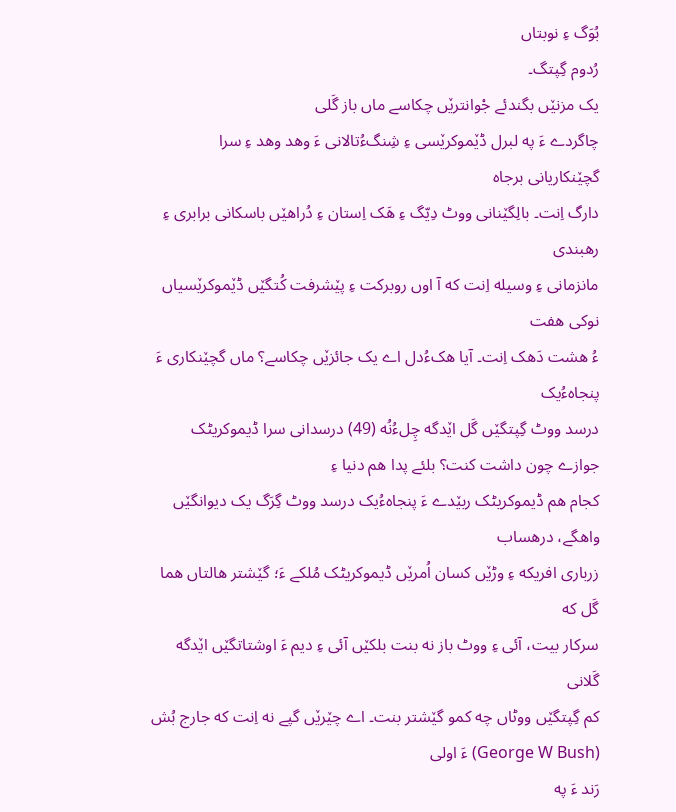بُوَگ ءِ نوبتاں
رُدوم گِپتگ۔
یک مزنێں بگندئے جْوانترێں چکاسے ماں باز گَلی
چاگردے ءَ په لبرل ڈێموکرێسی ءِ شِنگءُتالانی ءَ وهد وهد ءِ سرا گچێنکاریانی برجاه
دارگ اِنت۔ بالِگێنانی ووٹ دِیّگ ءِ ھَک اِستان ءِ دُراهێں باسکانی برابری ءِ رهبندی
مانزمانی ءِ وسیله اِنت که آ اوں روبرکت ءِ پێشرفت کُتگێں ڈێموکرێسیاں نوکی هفت
ءُ هشت دَهک اِنت۔ آیا ھکءُدل اے یک جائزێں چکاسے؟ ماں گچێنکاری ءَ پنجاهءُیک
درسد ووٹ گِپتگێں گَل اێدگه چِلءُنُه (49) درسدانی سرا ڈیموکریٹک جوازے چون داشت کنت؟ بلئے پدا هم دنیا ءِ
کجام هم ڈیموکریٹک ربێدے ءَ پنجاهءُیک درسد ووٹ گِرَگ یک دیوانگێں واهگے، درهساب
زرباری افریکه ءِ وڑێں کسان اُمرێں ڈیموکریٹک مُلکے ءَ؛ گێشتر ھالتاں هما گَل که
سرکار بیت، آئی ءِ ووٹ باز نه بنت بلکێں آئی ءِ دیم ءَ اوشتاتگێں اێدگه گَلانی
کم گِپتگێں ووٹاں چه کمو گێشتر بنت۔ اے چێرێں گپے نه اِنت که جارج بُش (George W Bush) ءَ اولی
رَند ءَ په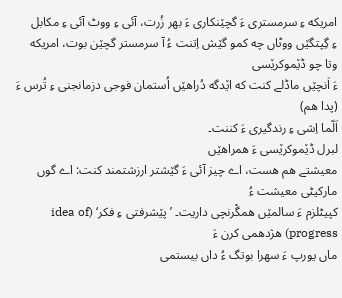امریکه ءِ سرمستری ءَ گچێنکاری ءَ بهر زُرت، آئی ءِ ووٹ آئی ءِ مکابل
ءِ گِپتگێں ووٹاں چه کمو گێش اِتنت ءُ آ سرمستر گچێن بوت، امریکه وتا چو ڈێموکرێسی
ءَ اَنچێں ماڈلے کنت که اێدگه دُراهێں اُستمان فوجی دزمانجنی ءِ تُرس ءَ (پدا هم)
اَلّما اِشی ءِ رندگیری ءَ کننت۔
لبرل ڈێموکرێسی ءَ همراهێں
معیشتے هم هست، اے چیز آئی ءَ گێشتر ارزشتمند کنت: اے گوں مارکیٹی معیشت ءُ
کپیٹلزم ءَ سالمێں همگْرنچی داریت۔ ’پێشرفتی ءِ فکر‘ (idea of progress) هژدهمی کرن ءَ
ماں یورپ ءَ سهرا بوتگ ءُ داں بیستمی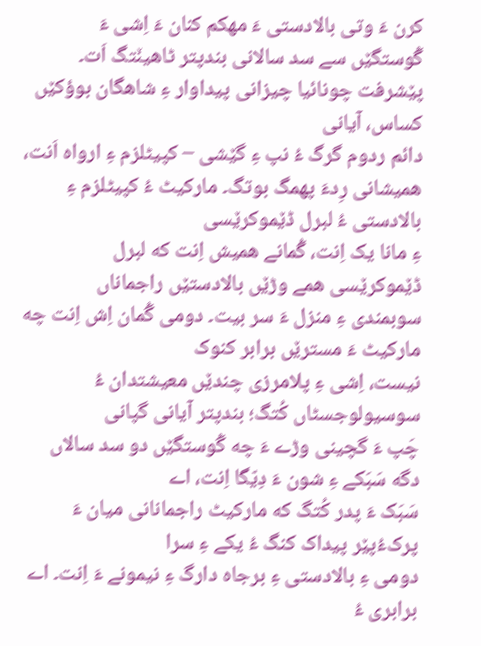کرن ءَ وتی بالادستی ءَ مھکم کنان ءَ اِشی ءَ
گْوستگێں سے سد سالانی بندپتر ٹاهین٘تگ اَت۔ پێشرفت چونائیا چیزانی پیداوار ءِ شاهگان بوؤکێں کساس، آیانی
دائم ردوم گرگ ءُ نپ ءِ گێشی – کپیٹلزم ءِ ارواه اَنت، همیشانی رِدءَ پهمگ بوتگ۔ مارکیٹ ءُ کپیٹلزم ءِ بالادستی ءُ لبرل ڈێموکرێسی
ءِ مانا یک اِنت، گُمانے همیش اِنت که لبرل ڈێموکرێسی همے وڑێں بالادستێں راجماناں
سوبمندی ءِ منزل ءَ سر بیت۔ دومی گُمان اِش اِنت چه مارکیٹ ءَ مسترێں برابر کنوک
نیست، اِشی ءِ پلامرزی چندێں معیشتدان ءُ سوسیولوجسٹاں کُتگ؛ بندپتر آیانی گپانی
چَپ ءَ گچینی وڑے ءَ چه گْوستگێں دو سد سالاں دگه سَبَکے ءِ شون ءَ دِیّگا اِنت، اے
سَبَک ءَ پدر کُتگ که مارکیٹ راجمانانی میان ءَ پرکءُپێر پیداک کنگ ءُ یکے ءِ سرا
دومی ءِ بالادستی ءِ برجاه دارگ ءِ نیمونے ءَ اِنت۔ اے برابری ءُ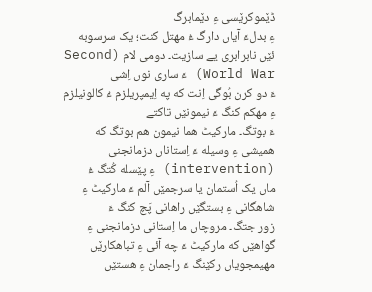ڈێموکرێسی ءِ دێمابرگ
ءِ بدلءَ آیاں دارگ ءُ مھتل کنت؛ یک سرسوبه ئێں نابرابری یے سازیت۔ دومی لام (Second World War) ءَ ساری نوں اِشی
ءَ دو کرن بُوگی اِنت که په اِیمپریلزم ءُ کالونیلزم ءِ مھکم کنگ ءَ نیمونێں تاکتے
ءَ بوتگ۔ مارکیٹ هما نیمون هم بوتگ که همیشی ءِ وسیله ءَ اِستاناں دزمانجنی (intervention) ءِ پێسله کُتگ ءُ
ماں یک اُستمان یا سرجمێں آلم ءَ مارکیٹ ءِ شاهگانی ءِ بستگێں راهانی پَچ کنگ ءَ
زور جتگ۔ مروچاں ما اِستانی دزمانجنی ءِ گواهێں که مارکیٹ ءَ چه آئی ءِ تباهکارێں
مهیمجویاں رکێنگ ءَ راجمان ءِ هستێں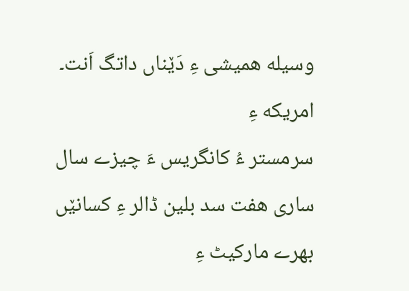وسیله همیشی ءِ دَێناں داتگ اَنت۔ امریکه ءِ
سرمستر ءُ کانگریس ءَ چیزے سال ساری هفت سد بلین ڈالر ءِ کسانێں بهرے مارکیٹ ءِ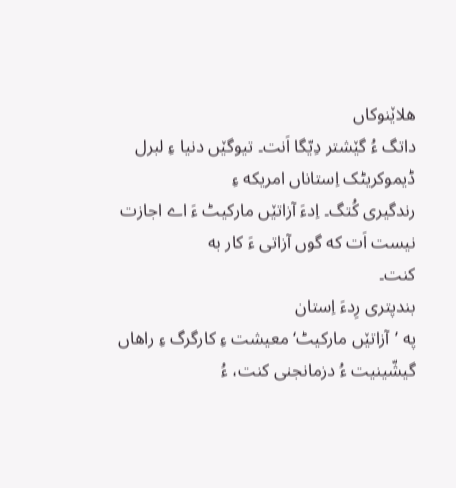ھلاێنوکاں
داتگ ءُ گێشتر دِیّگا اَنت۔ تیوگێں دنیا ءِ لبرل ڈیموکریٹک اِستاناں امریکه ءِ
رندگیری کُتگ۔ اِدءَ آزاتێں مارکیٹ ءَ اے اجازت نیست اَت که گوں آزاتی ءَ کار به
کنت۔
بندپتری رِدءَ اِستان
په ’آزاتێں مارکیٹ‘ معیشت ءِ کارگرگ ءِ راهاں گیشّینیت ءُ دزمانجنی کنت، ءُ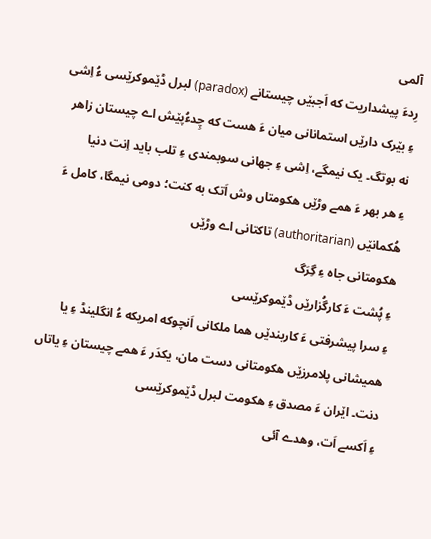آلمی
رِدءَ پیشداریت که اَجبێں چیستانے (paradox) لبرل ڈێموکرێسی ءُ اِشی ءِ بێرک دارێں استمانانی میان ءَ ھست که چِدءُپێش اے چیستان زاهر نه بوتگ۔ یک نیمگے، اِشی ءِ جهانی سوبمندی ءِ تلب باید اِنت دنیا
ءِ هر بهر ءَ همے وڑێں ھکومتاں وش اَتک به کنت؛ دومی نیمگا، کامل ءَ ھُکمانێں (authoritarian) تاکتانی اے وڑێں
ھکومتانی جاه ءِ گِرَگ
ءِ پُشت ءَ کارگُزارێں ڈێموکرێسی
ءِ سرا پیشرفتی ءَ کاربندێں هما ملکانی اَنچوکه امریکه ءُ انگلینڈ ءِ یا همیشانی پلامرزێں ھکومتانی دست مان، یکدَر ءَ همے چیستان ءِ یاتاں دنت۔ اێران ءَ مصدق ءِ ھکومت لبرل ڈێموکرێسی
ءِ اَکسے اَت، وهدے آئی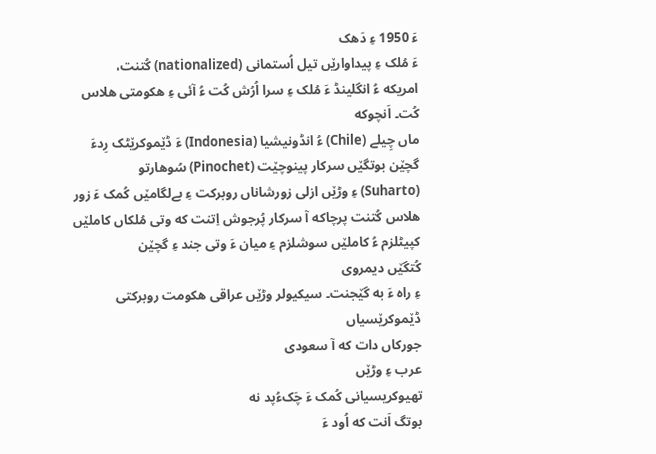ءَ 1950 ءِ دَهک
ءَ مُلک ءِ پیداوارێں تیل اُستمانی (nationalized) کُتنت،
امریکه ءُ انگلینڈ ءَ مُلک ءِ سرا اُرُش کُت ءُ آئی ءِ ھکومتی ھلاس کُت۔ اَنچوکه
ماں چِیلے (Chile) ءُ انڈونیشیا (Indonesia) ءَ ڈێموکرێٹک رِدءَ گچێن بوتگێں سرکار پینوچێت (Pinochet) سُوهارتو
(Suharto) ءِ وڑێں ازلی زورشاناں روبرکت ءِ بےلگامێں کُمک ءَ زور هلاس کُتنت پرچاکه آ سرکار پُرجوش اِتنت که وتی مُلکاں کاملێں کپیٹلزم ءُ کاملێں سوشلزم ءِ میان ءَ وتی جند ءِ گچێن
کُتگێں دیمروی
ءِ راه ءَ به گێجنت۔ سیکیولر وڑێں عراقی ھکومت روبرکتی ڈێموکرێسیاں
جورکاں دات که آ سعودی
عرب ءِ وڑێں
تھیوکریسیانی کُمک ءَ چَکءُپد نه
بوتگ اَنت که اُود ءَ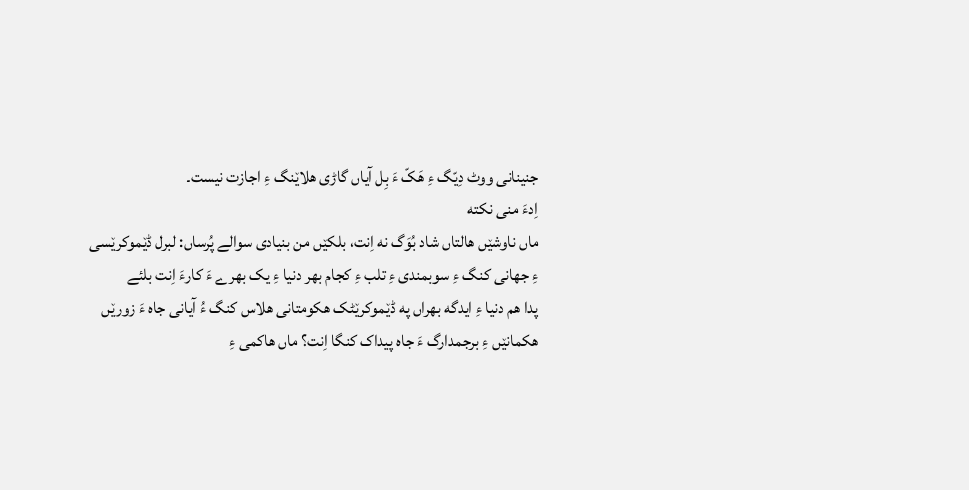جنینانی ووٹ دِیّگ ءِ ھَکّ ءَ بِل آیاں گاڑی ھلاێنگ ءِ اجازت نیست۔
اِدءَ منی نکته
ماں ناوشێں ھالتاں شاد بُوَگ نه اِنت، بلکێں من بنیادی سوالے پُرساں: لبرل ڈێموکرێسی
ءِ جهانی کنگ ءِ سوبمندی ءِ تلب ءِ کجام بهر دنیا ءِ یک بهرے ءَ کارءَ اِنت بلئے
پدا هم دنیا ءِ ایدگه بهراں په ڈێموکرێٹک ھکومتانی ھلاس کنگ ءُ آیانی جاه ءَ زورێں
ھکمانێں ءِ برجمدارگ ءَ جاه پیداک کنگا اِنت؟ ماں هاکمی ءِ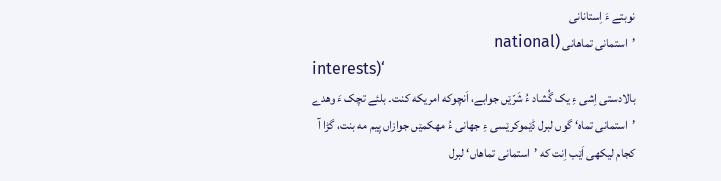نوبتے ءَ اِستانانی
’استمانی تماهانی (national
interests)‘
بالادستی اِشی ءِ یک گُشاد ءُ شَرّێں جوابے، اَنچوکه امریکه کنت۔ بلئے تچک ءَ وهدے
’استمانی تماه‘ گوں لبرل ڈێموکرێسی ءِ جهانی ءُ مهکمێں جوازاں پیم مه بنت، گڑا آ
کجام لیکهی اَێب اِنت که ’استمانی تماهاں‘ لبرل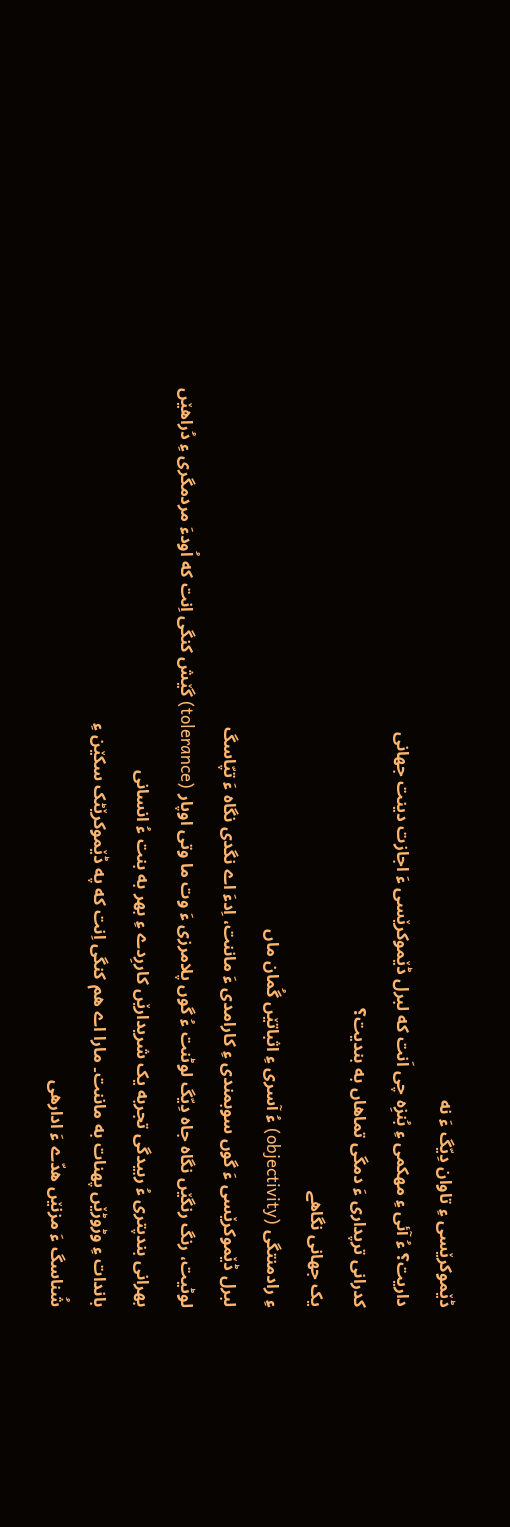ڈێموکرێسی ءِ تاوان دِیّگ ءَ نه
داریت؟ ءُ آئی ءِ مهکمی ءِ بُنزِه چی اَنت که لبرل ڈێموکرێسی ءَ اجازت دینت جهانی
کدرانی ترپداری ءَ دمگی تماهاں به بندیت؟
یک جهانی نگاهے
ءِ رادمنتگی (objectivity) ءُ آسری ءِ اثباتێں گُمان ماں
لبرل ڈێموکرێسی ءَ گوں سوبمندی ءِ کارامدی ءَ ماننت، اِدءَ اے نگدی نگاه ءَ تپّاسگ
لوٹیت، رنگ رنگێں نگاه جاه دِیّگ لوٹنت ءُ گوں پلامرزی ءَ وت ما وتی اوپار (tolerance) گێش کنگی اِنت که اُودءَ مردمگری ءِ دُراهێں
بهرانی بندپتری ءُ ربیدگی تجربه یک شریدارێں کاررِدے ءِ بهر به بنت ءُ انسانی
باندات ءِ وڑوڑێں پهنات به ماننت۔ مارا اے هم کنگی اِنت که په ڈێموکرێٹک سکێن ءِ
شُناسگ ءَ مزنێں ھدّے ءَ ادارهی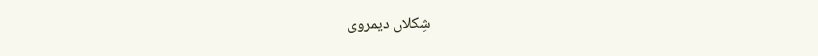شِکلاں دیمروی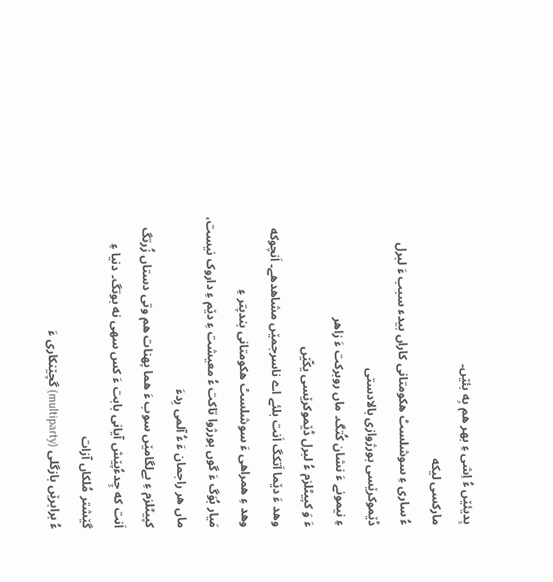بِدیئێں ءُ اِشی ءِ بهر هم بِه بئێں۔
مارکسی لیکه
ءُ ساری ءِ سوشلسٹ ھکومتانی کاراں بیدء سبب ءَ لبرل ڈێموکرێسی بورژوازی بالادستی
ءِ نیمونے ءَ نشان کُتگ۔ ماں روبرکت ءَ زاهر
ءَ وَ کپیٹلزم ءُ لبرل ڈێموکرێسی یکّێں
وهد ءَ دێما اَتکگ اَنت بلئے اے ناسرجمێں مشاهدهے۔ اَنچوکه وهد ءِ همراهی ءَ سوشلسٹ ھکومتانی بندپتر ءِ
مَیار بُوَگ ءَ گوں بورژوا تاکت ءُ معیشت ءِ دێم ءِ داروک نیست، ماں هر راجمان ءَ ءُ آلمی رِدءَ
کپیٹلزم ءِ بےلگامێں سوب ءَ هما پهنات هم وتی دستاں زُرتگ اَنت که چِدءُپێش آیانی بابت ءَ کس سهی نه بوتگ۔ دنیا ءِ گێشتر مُلکاں آزات
ءُ برابرێں بازگلی (multiparty) گچێنکاری ءَ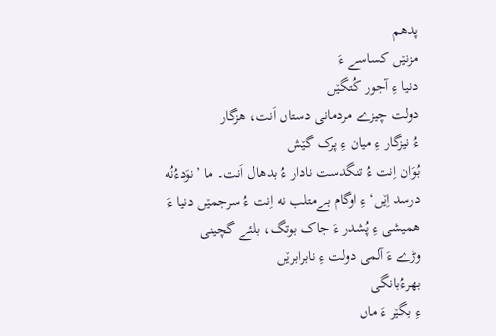پدهم
مزنێں کساسے ءَ
دنیا ءِ آجور کُتگێں
دولت چیزے مردمانی دستاں اَنت، هزگار
ءُ نیزگار ءِ میان ءِ پرک گێش
بُوَان اِنت ءُ تنگدست نادار ءُ بدھال اَنت۔ ما ’نوَدءُنُه درسد اِێں‘ ءِ اوگام بےمتلب نه اِنت ءُ سرجمێں دنیا ءَ همیشی ءِ پُشدر ءَ جاک بوتگ، بلئے گچینی
وڑے ءَ آلمی دولت ءِ نابرابرێں
بهرءُبانگی
ءِ بگێر ءَ ماں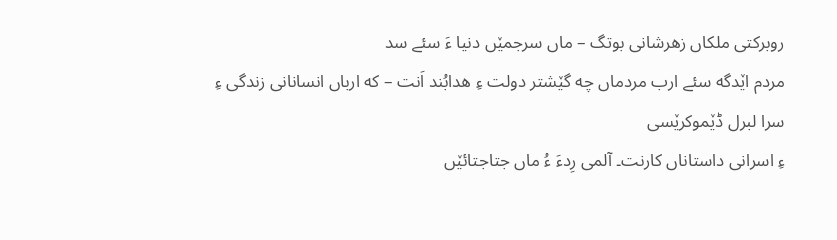روبرکتی ملکاں زھرشانی بوتگ – ماں سرجمێں دنیا ءَ سئے سد
مردم اێدگه سئے ارب مردماں چه گێشتر دولت ءِ هدابُند اَنت – که ارباں انسانانی زندگی ءِ سرا لبرل ڈێموکرێسی
ءِ اسرانی داستاناں کارنت۔ آلمی رِدءَ ءُ ماں جتاجتائێں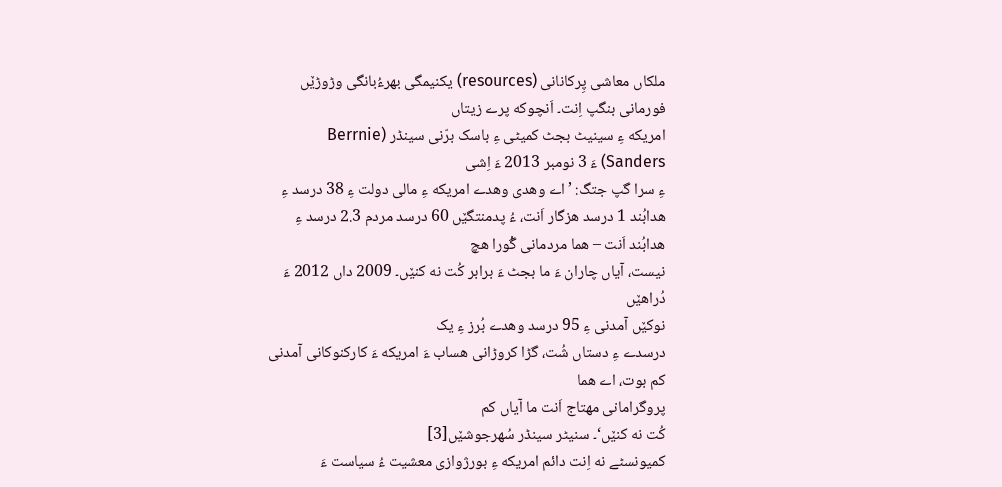ملکاں معاشی پِرکانانی (resources) یکنیمگی بهرءُبانگی وڑوڑێں فورمانی بنگپ اِنت۔ اَنچوکه پرے زیتاں
امریکه ءِ سینیٹ بجٹ کمیٹی ءِ باسک برّنی سینڈر (Berrnie
Sanders) ءَ 3 نومبر 2013 ءَ اِشی
ءِ سرا گپ جتگ: ’اے وهدی وهدے امریکه ءِ مالی دولت ءِ 38 درسد ءِ هدابُند 1 درسد هزگار اَنت، ءُ پدمنتگێں 60 درسد مردم 2.3 درسد ءِ هدابُند اَنت – هما مردمانی گْورا هچ
نیست، آیاں چاران ءَ ما بجٹ ءَ برابر کُت نه کنێں۔ 2009 داں 2012 ءَ دُراهێں
نوکێں آمدنی ءِ 95 درسد وهدے بُرز ءِ یک
درسدے ءِ دستاں شُت، گڑا کروڑانی هساب ءَ امریکه ءَ کارکنوکانی آمدنی کم بوت، اے هما
پروگرامانی مهتاج اَنت ما آیاں کم
کُت نه کنێں‘۔ سنیٹر سینڈر سُهرجوشێں[3]
کمیونسٹے نه اِنت دائم امریکه ءِ بورژوازی معشیت ءُ سیاست ءَ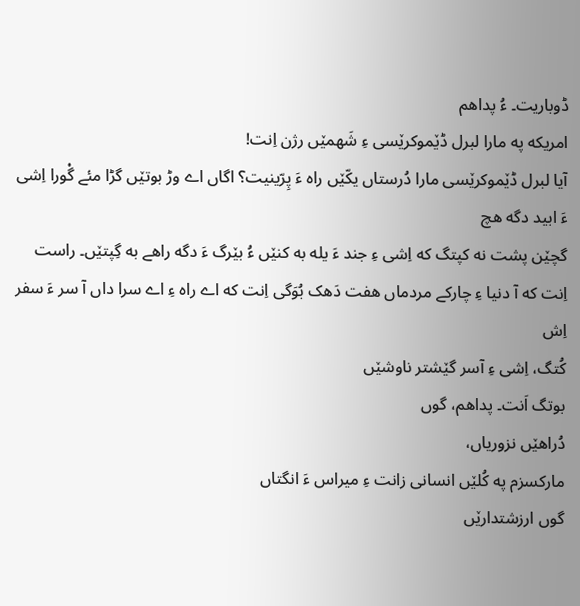ڈوباریت۔ ءُ پداهم
امریکه په مارا لبرل ڈێموکرێسی ءِ شَهمێں رژن اِنت!
آیا لبرل ڈێموکرێسی مارا دُرستاں یکّێں راه ءَ پِرّینیت؟ اگاں اے وڑ بوتێں گڑا مئے گْورا اِشی ءَ ابید دگه هچ
گچێن پشت نه کپتگ که اِشی ءِ جند ءَ یله به کنێں ءُ بێرگ ءَ دگه راهے به گِپتێں۔ راست اِنت که آ دنیا ءِ چارکے مردماں هفت دَهک بُوَگی اِنت که اے راه ءِ اے سرا داں آ سر ءَ سفر اِش
کُتگ، اِشی ءِ آسر گێشتر ناوشێں
بوتگ اَنت۔ پداهم، گوں
دُراهێں نزوریاں،
مارکسزم په کُلێں انسانی زانت ءِ میراس ءَ انگتاں
گوں ارزشتدارێں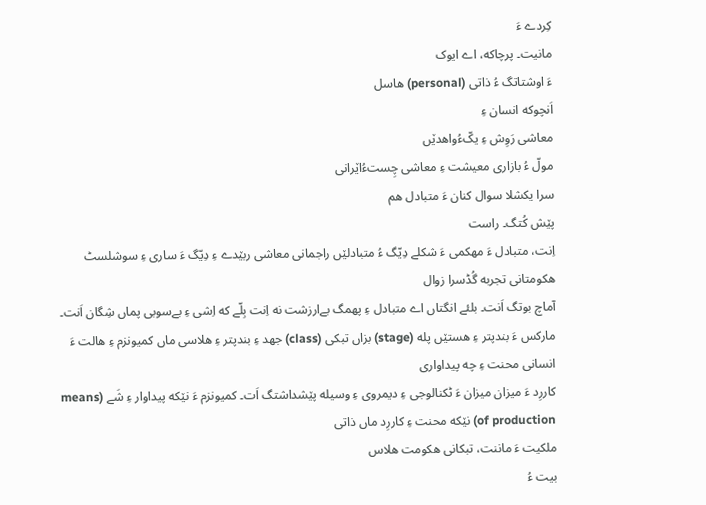کِردے ءَ
مانیت۔ پرچاکه، اے ایوک
ءَ اوشتاتگ ءُ ذاتی (personal) ھاسل
اَنچوکه انسان ءِ
معاشی رَوِش ءِ یکّءُواھدێں
مولّ ءُ بازاری معیشت ءِ معاشی چِستءُاێرانی
سرا یکشلا سوال کنان ءَ متبادل هم
پێش کُتگ۔ راست
اِنت، متبادل ءَ مھکمی ءَ شکلے دِیّگ ءُ متبادلێں راجمانی معاشی ربێدے ءِ دِیّگ ءَ ساری ءِ سوشلسٹ
ھکومتانی تجربه گُڈسرا زوال
آماچ بوتگ اَنت۔ بلئے انگتاں اے متبادل ءِ پهمگ بےارزشت نه اِنت بِلّے که اِشی ءِ بےسوبی پماں شِگان اَنت۔
مارکس ءَ بندپتر ءِ هستێں پله (stage) بزاں تبکی (class) جهد ءِ بندپتر ءِ هلاسی ماں کمیونزم ءِ ھالت ءَ
انسانی محنت ءِ چه پیداواری
کاررِد ءَ میزان میزان ءَ ٹکنالوجی ءِ دیمروی ءِ وسیله پێشداشتگ اَت۔ کمیونزم ءَ نێکه پیداوار ءِ شَے (means
of production) نێکه محنت ءِ کاررِد ماں ذاتی
ملکیت ءَ ماننت، تبکانی ھکومت هلاس
بیت ءُ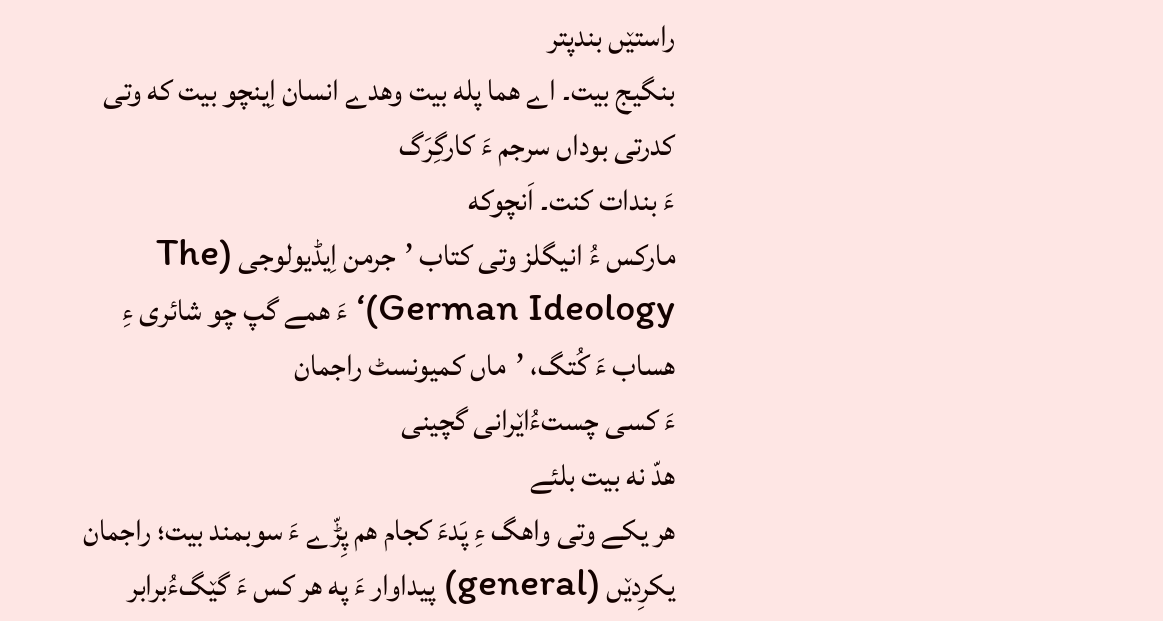راستێں بندپتر
بنگیج بیت۔ اے هما پله بیت وهدے انسان اِینچو بیت که وتی کدرتی بوداں سرجم ءَ کارگِرَگ
ءَ بندات کنت۔ اَنچوکه
مارکس ءُ انیگلز وتی کتاب ’جرمن اِیڈیولوجی (The
German Ideology)‘ ءَ همے گپ چو شائری ءِ هساب ءَ کُتگ، ’ماں کمیونسٹ راجمان
ءَ کسی چستءُاێرانی گچینی
ھدّ نه بیت بلئے
هر یکے وتی واهگ ءِ پَدءَ کجام هم پِڑّے ءَ سوبمند بیت؛ راجمان
یکرِدێں (general) پیداوار ءَ په هر کس ءَ گێگءُبرابر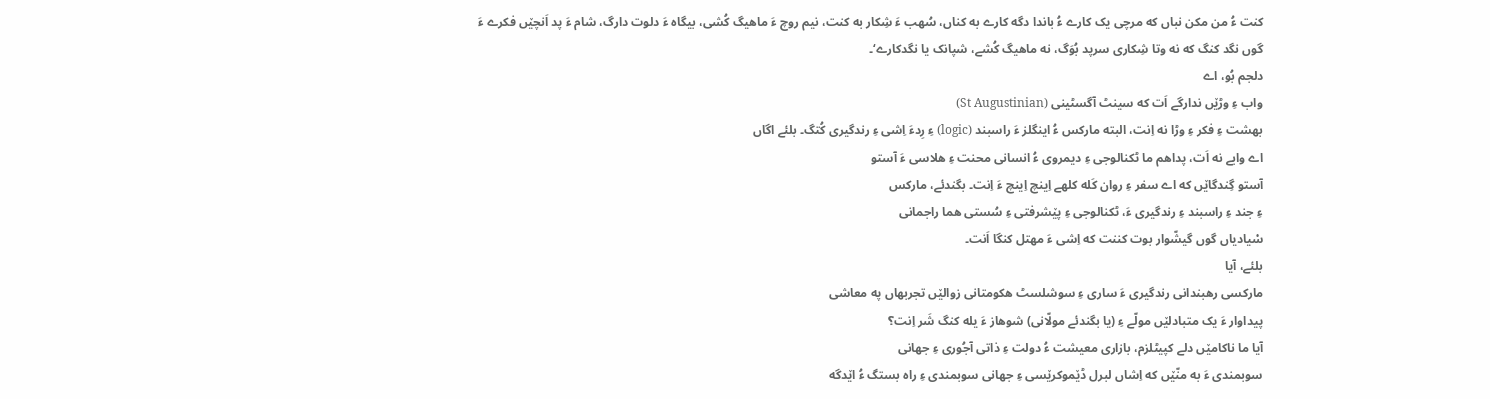کنت ءُ من مکن نباں که مرچی یک کارے ءُ باندا دگه کارے به کناں، سُهب ءَ شِکار به کنت، نیم روچ ءَ ماهیگ کُشی، بیگاه ءَ دلوت دارگ، شام ءَ پد اَنچێں فکرے ءَ گوں نگد کنگ که نه وتا شِکاری سرپد بُوَگ، نه ماهیگ کُشے، شپانک یا نگدکارے‘۔
دلجم بُو، اے
واب ءِ وڑێں ندارگے اَت که سینٹ آگسٹینی (St Augustinian)
بهشت ءِ فکر ءِ وڑا نه اِنت، البته مارکس ءُ اینگلز ءَ راسبند (logic) ءِ رِدءَ اِشی ءِ رندگیری کُتگ۔ بلئے اگاں
اے وابے نه اَت، پداهم ما ٹکنالوجی ءِ دیمروی ءُ انسانی محنت ءِ هلاسی ءَ آستو
آستو گِندگاێں که اے سفر ءِ روان کَله کلهے اِینچ اِینچ ءَ اِنت۔ بگندئے، مارکس
ءِ جند ءِ راسبند ءِ رندگیری ءَ، ٹکنالوجی ءِ پێشرفتی ءِ سُستی هما راجمانی
سْیادیاں گوں گیشّوار بوت کننت که اِشی ءَ مھتل کنگا اَنت۔
بلئے، آیا
مارکسی رهبندانی رندگیری ءَ ساری ءِ سوشلسٹ ھکومتانی زوالێں تجربهاں په معاشی
پیداوار ءَ یک متبادلێں مولّے ءِ (یا بگندئے مولّانی) شوهاز ءَ یله کنگ شَر اِنت؟
آیا ما ناکامێں دلے کپیٹلزم، بازاری معیشت ءُ دولت ءِ ذاتی آجُوری ءِ جهانی
سوبمندی ءَ به منّێں که اِشاں لبرل ڈێموکرێسی ءِ جهانی سوبمندی ءِ راه بستگ ءُ اێدگه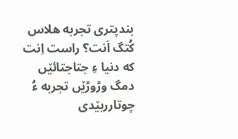بندپتری تجربه هلاس کُتگ اَنت؟ راست اِنت
که دنیا ءِ جتاجتائێں دمگ وڑوڑێں تجربه ءُ چوتارربێدی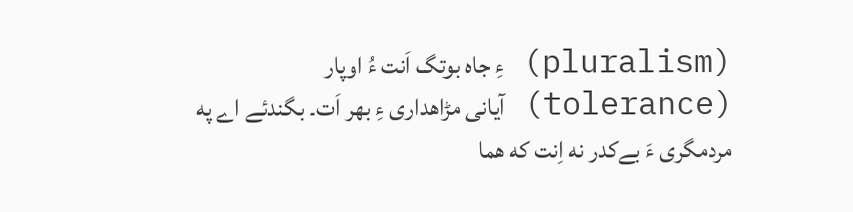(pluralism) ءِ جاه بوتگ اَنت ءُ اوپار (tolerance) آیانی مڑاهداری ءِ بهر اَت۔ بگندئے اے په
مردمگری ءَ بےکدر نه اِنت که هما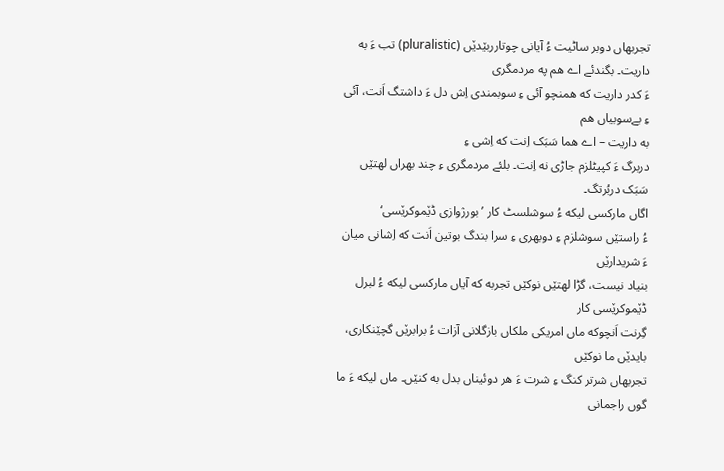تجربهاں دوبر ساٹیت ءُ آیانی چوتارربێدێں (pluralistic) تب ءَ به داریت۔ بگندئے اے هم په مردمگری
ءَ کدر داریت که همنچو آئی ءِ سوبمندی اِش دل ءَ داشتگ اَنت، آئی ءِ بےسوبیاں هم
به داریت – اے هما سَبَک اِنت که اِشی ءِ
دربرگ ءَ کپیٹلزم جاڑی نه اِنت۔ بلئے مردمگری ءِ چند بهراں لهتێں سَبَک دربُرتگ۔
اگاں مارکسی لیکه ءُ سوشلسٹ کار ’بورژوازی ڈێموکرێسی‘
ءُ راستێں سوشلزم ءِ دوبهری ءِ سرا بندگ بوتین اَنت که اِشانی میان ءَ شریدارێں
بنیاد نیست، گڑا لهتێں نوکێں تجربه که آیاں مارکسی لیکه ءُ لبرل ڈێموکرێسی کار
گِرنت اَنچوکه ماں امریکی ملکاں بازگلانی آزات ءُ برابرێں گچێنکاری، بایدێں ما نوکێں
تجربهاں شرتر کنگ ءِ شرت ءَ هر دوئیناں بدل به کنێں۔ ماں لیکه ءَ ما گوں راجمانی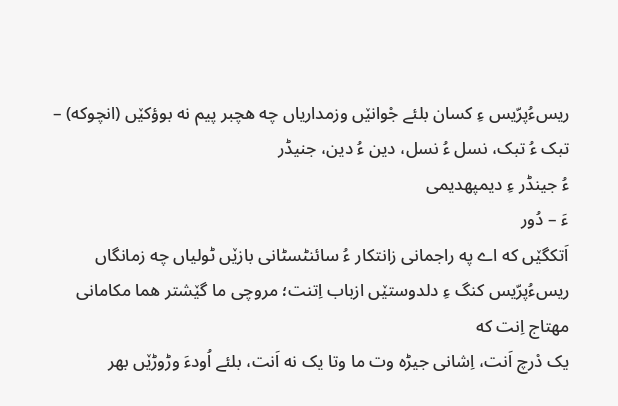ریسءُپرّیس ءِ کسان بلئے جْوانێں وزمداریاں چه هچبر پیم نه بوؤکێں (انچوکه) – تبک ءُ تبک، نسل ءُ نسل، دین ءُ دین، جنیڈر
ءُ جینڈر ءِ دیمپهدیمی
ءَ – دُور
اَتکگێں که اے په راجمانی زانتکار ءُ سائنٹسٹانی بازێں ٹولیاں چه زمانگاں
ریسءُپرّیس کنگ ءِ دلدوستێں ازباب اِتنت؛ مروچی ما گێشتر هما مکامانی مهتاج اِنت که
یک دْرچ اَنت، اِشانی جیڑه وت ما وتا یک نه اَنت، بلئے اُودءَ وڑوڑێں بهر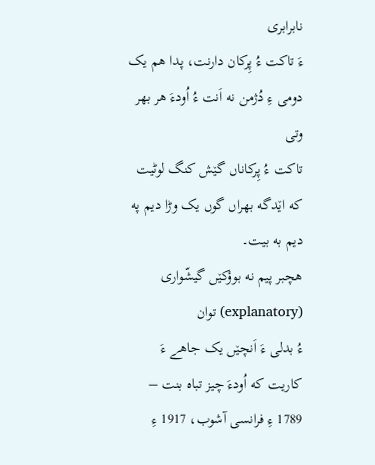نابرابری
ءَ تاکت ءُ پِرکان دارنت، پدا هم یک دومی ءِ دُژمن نه اَنت ءُ اُودءَ هر بهر وتی
تاکت ءُ پِرکاناں گێش کنگ لوٹیت که اێدگه بهراں گوں یک وڑا دیم په دیم به بیت۔
هچبر پیم نه بوؤکێں گیشّواری (explanatory) توان
ءُ بدلی ءَ اَنچێں یک جاهے ءَ کاریت که اُودءَ چیز تباه بنت – 1789 ءِ فرانسی آشوب، 1917 ءِ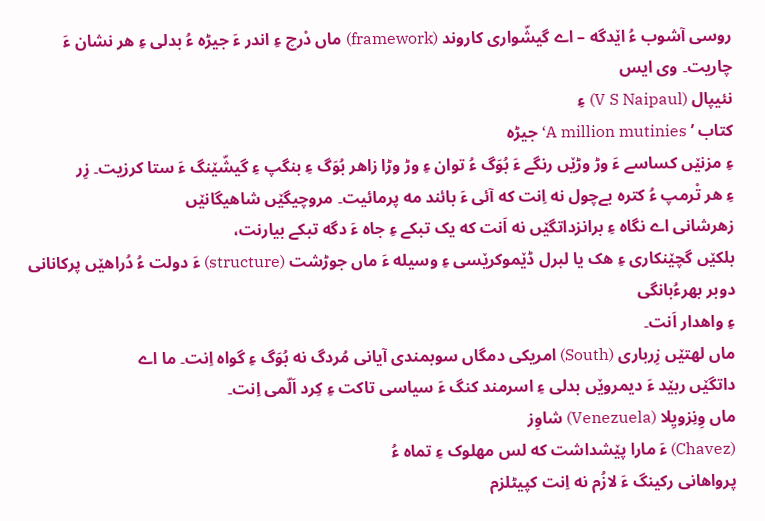روسی آشوب ءُ اێدگه – اے گیشّواری کاروند (framework) ماں دْرچ ءِ اندر ءَ جیڑه ءُ بدلی ءِ هر نشان ءَ چاریت۔ وی ایس
نئیپال (V S Naipaul) ءِ
کتاب ’ A million mutinies‘ جیڑه
ءِ مزنێں کساسے ءَ وڑ وڑێں رنگے ءَ بُوَگ ءُ توان ءِ وڑ وڑا زاهر بُوَگ ءِ بنگپ ءِ گیشّێنگ ءَ ستا کرزیت۔ زِر
ءِ هر تْرمپ ءُ کتره بےچول نه اِنت که آئی ءَ بائند مه پرمائیت۔ مروچیگێں شاهیگانێں
زھرشانی اے نگاه ءِ برانزداتگێں نه اَنت که یک تبکے ءِ جاه ءَ دگه تبکے بیارنت،
بلکێں گچێنکاری ءِ ھک یا لبرل ڈێموکرێسی ءِ وسیله ءَ ماں جوڑشت (structure) ءَ دولت ءُ دُراهێں پرکانانی دوبر بهرءُبانگی
ءِ واهدار اَنت۔
ماں لهتێں زِرباری (South) امریکی دمگاں سوبمندی آیانی مُردگ نه بُوَگ ءِ گواه اِنت۔ ما اے
داتگێں ربێد ءَ دیمروێں بدلی ءِ اسرمند کنگ ءَ سیاسی تاکت ءِ کِرد اَلّمی اِنت۔
ماں وِنِزویِلا (Venezuela) شاوِز
(Chavez) ءَ مارا پێشداشت که لس مهلوک ءِ تماه ءُ
پرواهانی رکینگ ءَ لازُم نه اِنت کپیٹلزم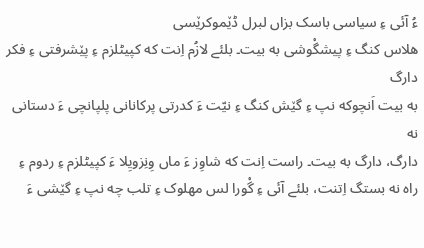ءُ آئی ءِ سیاسی باسک بزاں لبرل ڈێموکرێسی
هلاس کنگ ءِ پیشگْوشی به بیت۔ بلئے لازُم اِنت که کپیٹلزم ءِ پێشرفتی ءِ فکر دارگ
به بیت اَنچوکه نپ ءِ گێش کنگ ءِ نیّت ءَ کدرتی پرکانانی پلپانچی ءَ دستانی نه
دارگ، دارگ به بیت۔ راست اِنت که شاوِز ءَ ماں وِنِزویِلا ءَ کپیٹلزم ءِ ردوم ءِ
راه نه بستگ اِتنت، بلئے آئی ءِ گْورا لس مهلوک ءِ تلب چه نپ ءِ گێشی ءَ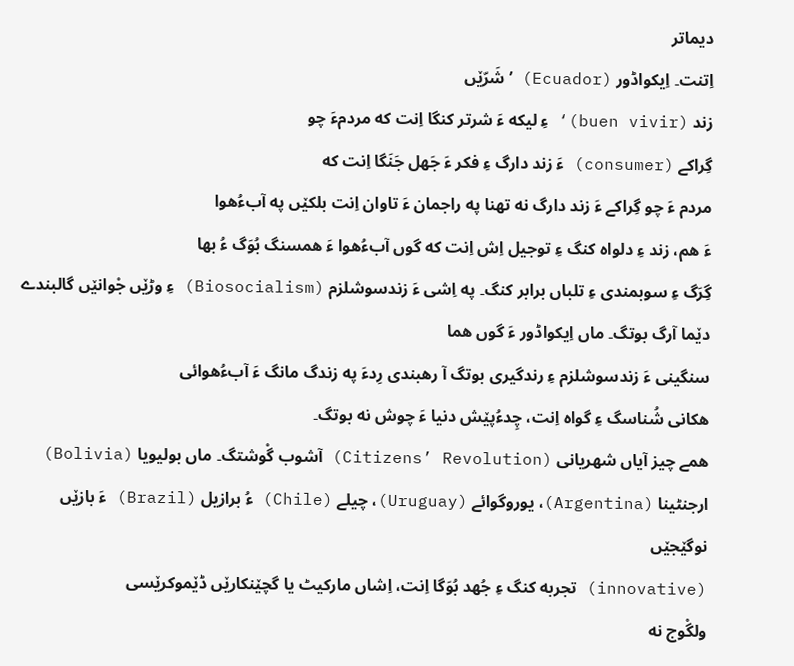دیماتر
اِتنت۔ اِیکواڈور (Ecuador) ’شَرّێں
زند (buen vivir)‘ ءِ لیکه ءَ شرتر کنگا اِنت که مردمءَ چو
گِراکے (consumer) ءَ زند دارگ ءِ فکر ءَ جَهل جَنَگا اِنت که
مردم ءَ چو گِراکے ءَ زند دارگ نه تهنا په راجمان ءَ تاوان اِنت بلکێں په آبءُھوا
ءَ هم، زند ءِ دلواه کنگ ءِ توجیل اِش اِنت که گوں آبءُهوا ءَ همسنگ بُوَگ ءُ بها
گِرَگ ءِ سوبمندی ءِ تلباں برابر کنگ۔ په اِشی ءَ زندسوشلزم (Biosocialism) ءِ وڑێں جْوانێں گالبندے دێما آرگ بوتگ۔ ماں اِیکواڈور ءَ گوں هما
سنگینی ءَ زندسوشلزم ءِ رندگیری بوتگ آ رهبندی رِدءَ په زندگ مانگ ءَ آبءُهوائی
ھکانی شُناسگ ءِ گواه اِنت، چِدءُپێش دنیا ءَ چوش نه بوتگ۔
همے چیز آیاں شهریانی (Citizens’ Revolution) آشوب گْوشتگ۔ ماں بولیویا (Bolivia) ارجنٹینا (Argentina)، یوروگوائے (Uruguay)، چیلے (Chile) ءُ برازیل (Brazil) ءَ بازێں نوگێجێں
(innovative) تجربه کنگ ءِ جُهد بُوَگا اِنت، اِشاں مارکیٹ یا گچێنکارێں ڈێموکرێسی
ولگْوج نه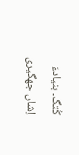کُتگ۔ بنیادءَ اِشاں جهگیری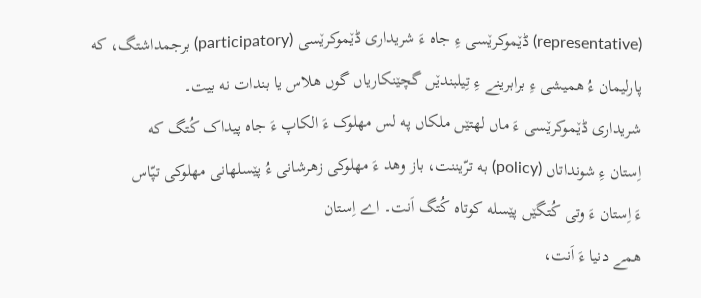(representative) ڈێموکرێسی ءِ جاه ءَ شریداری ڈێموکرێسی (participatory) برجمداشتگ، که
پارلیمان ءُ همیشی ءِ برابرینے ءِ تِیلبندێں گچێنکاریاں گوں هلاس یا بندات نه بیت۔
شریداری ڈێموکرێسی ءَ ماں لهتێں ملکاں په لس مهلوک ءَ الکاپ ءَ جاه پیداک کُتگ که
اِستان ءِ شونداتاں (policy) به ترّیننت، باز وهد ءَ مهلوکی زھرشانی ءُ پێسلهانی مهلوکی تپّاس
ءَ اِستان ءَ وتی کُتگێں پێسله کوتاه کُتگ اَنت۔ اے اِستان
همے دنیا ءَ اَنت،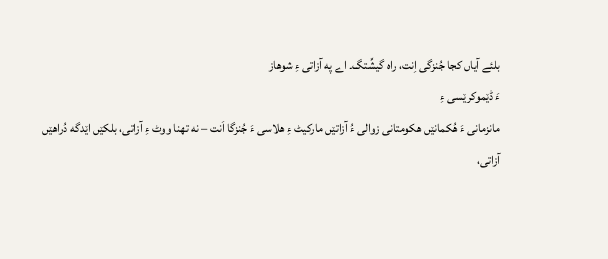بلئے آیاں کجا جُنزگی اِنت، راه گیشِّتگ۔ اے په آزاتی ءِ شوهاز
ءَ ڈێموکرێسی ءِ
مانزمانی ءَ ھُکمانێں ھکومتانی زوالی ءُ آزاتێں مارکیٹ ءِ هلاسی ءَ جُنزگا اَنت – نه تهنا ووٹ ءِ آزاتی، بلکێں اێدگه دُراهێں
آزاتی،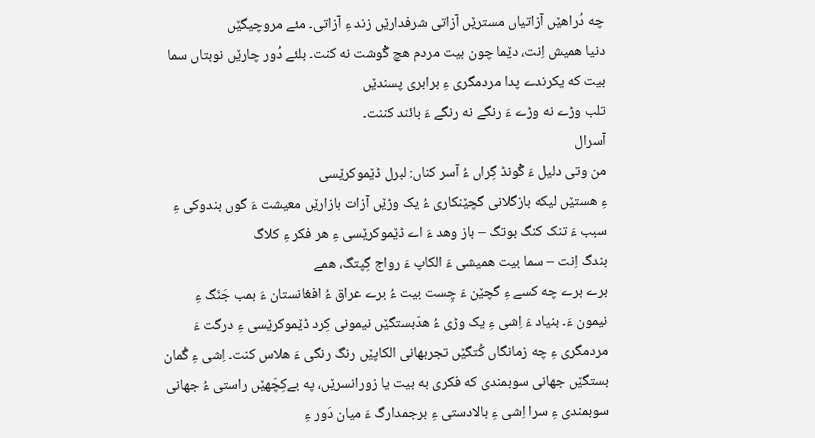چه دُراهێں آزاتیاں مسترێں آزاتی شرفدارێں زند ءِ آزاتی۔ مئے مروچیگێں
دنیا همیش اِنت، دێما چون بیت مردم هچ گْوشت نه کنت۔ بلئے دُور چارێں نوبتاں سما
بیت که یکرندے پدا مردمگری ءِ برابری پسندێں
تلب وڑے نه وڑے ءَ رنگے نه رنگے ءَ بائند کننت۔
آسرال
من وتی دلیل ءَ گْونڈ گِراں ءُ آسر کناں: لبرل ڈێموکرێسی
ءِ هستێں لیکه بازگلانی گچێنکاری ءُ یک وڑێں آزات بازارێں معیشت ءَ گوں بندوکی ءِ
سبب ءَ تنک کنگ بوتگ – باز وهد ءَ اے ڈێموکرێسی ءِ هر فکر ءِ کلاگ
بندگ اِنت – سما بیت همیشی ءَ الکاپ ءَ رواج گِپتگ، ھمے
برے برے چه کسے ءِ گچێن ءَ چِست بیت ءُ برے عراق ءُ افغانستان ءَ بمب جَنَگ ءِ
نیمون ءَ۔ بنیاد ءَ اِشی ءِ یک وڑی ءُ ھدّبستگێں نیمونی کِرد ڈێموکرێسی ءِ درگت ءَ
مردمگری ءِ چه زمانگاں کُتگێں تجربهانی الکاپێں رنگ رنگی ءَ هلاس کنت۔ اِشی ءِ گُمان
بستگێں جهانی سوبمندی که فکری به بیت یا زورانسرێں، په بےکِچّهێں راستی ءُ جهانی
سوبمندی ءِ سرا اِشی ءِ بالادستی ءِ برجمدارگ ءَ میان دَور ءِ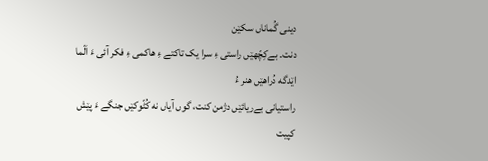دینی گُماناں سکێن
دنت۔ بےکِچّهێں راستی ءِ سرا یک تاکتے ءِ ھاکمی ءِ فکر آئی ءَ اَلّما اێدگه دُراهێں هنر ءُ
راستیانی بےریائێں دژمن کنت، گوں آیاں نه کُٹّوکێں جنگے ءَ پێش کپیت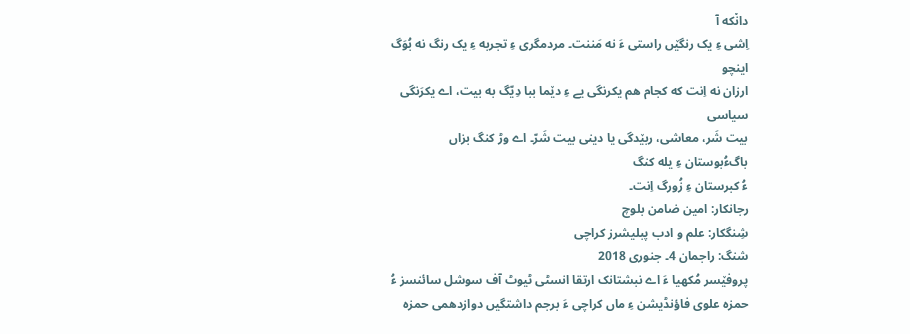دان٘که آ
اِشی ءِ یک رنگێں راستی ءَ نه مَننت۔ مردمگری ءِ تجربه ءِ یک رنگ نه بُوَگ اینچو
ارزان نه اِنت که کجام هم یکرنگی یے ءِ دێما ببا دِیّگ به بیت، اے یکرَنگی سیاسی
بیت شَر، معاشی، ربێدگی یا دینی بیت شَرّ۔ اے وڑ کنگ بزاں باگءُبوستان ءِ یله کنگ
ءُ کبرستان ءِ زُورگ اِنت۔
رجانکار: امین ضامن بلوچ
شِنگکار: علم و ادب پبلیشرز کراچی
شنگ: راجمان 4۔ جنوری 2018
پروفێسر مُکھیا ءَ اے نبشتانک ارتقا انسٹی ٹیوٹ آف سوشل سائنسز ءُ حمزہ علوی فاؤنڈیشن ءِ ماں کراچی ءَ برجم داشتگیں دوازدهمی حمزه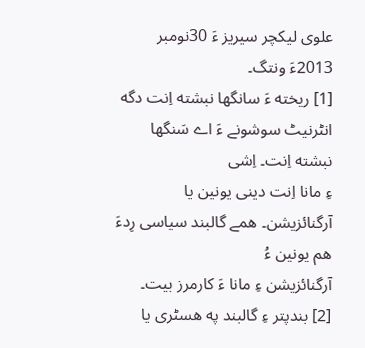علوی لیکچر سیریز ءَ 30نومبر 2013ءَ ونتگ۔
[1] ریخته ءَ سانگھا نبشته اِنت دگه انٹرنیٹ سوشونے ءَ اے سَنگھا نبشته اِنت۔ اِشی
ءِ مانا اِنت دینی یونین یا آرگنائزیشن۔ همے گالبند سیاسی رِدءَ هم یونین ءُ
آرگنائزیشن ءِ مانا ءَ کارمرز بیت۔
[2] بندپتر ءِ گالبند په هسٹری یا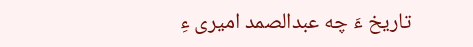تاریخ ءَ چه عبدالصمد امیری ءِ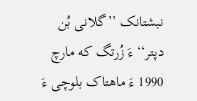نبشتانک ’’گلانی بُن دپتر‘‘ ءَ زُرتگ که مارچ 1990 ءَ ماهتاک بلوچی ءَ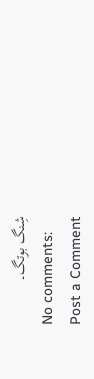شِنگ بوتگ۔
No comments:
Post a Comment